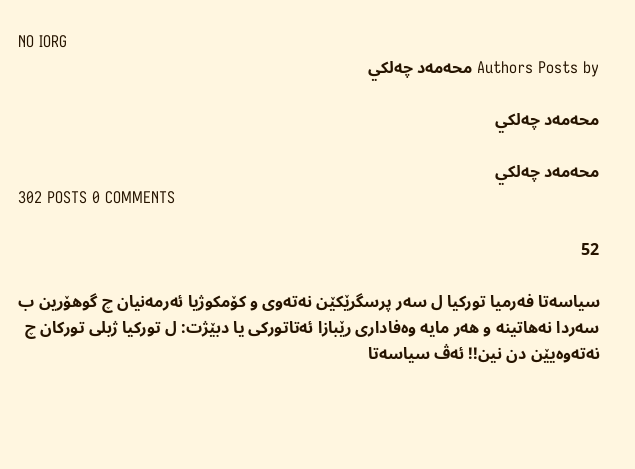NO IORG
Authors Posts by محه‌مه‌د چه‌لكي

محه‌مه‌د چه‌لكي

محه‌مه‌د چه‌لكي
302 POSTS 0 COMMENTS

52

سیاسه‌تا فه‌رمیا توركیا ل سه‌ر پرسگرێكێن نه‌ته‌وی و كۆمكوژیا ئه‌رمه‌نیان چ گوهۆرین ب سه‌ردا نه‌هاتینه‌ و هه‌ر مایه‌ وه‌فاداری رێبازا ئه‌تاتوركی یا دبێژت: ل توركیا ژبلی توركان چ نه‌ته‌وه‌یێن دن نین!! ئه‌ڤ سیاسه‌تا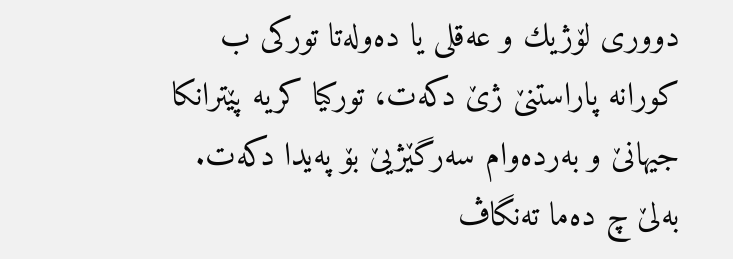دووری لۆژیك و عه‌قلی یا ده‌وله‌تا توركی ب كورانه‌ پاراستنێ ژێ دكه‌ت، توركیا كریه‌ پێترانكا جیهانێ و به‌رده‌وام سه‌رگێژیێ بۆ په‌یدا دكه‌ت. به‌لێ چ ده‌ما ته‌نگاڤ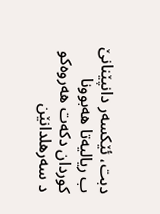دبت، ئێكسه‌ر دانپێنانێ ب ریالیه‌تا هه‌بوونا كوردان دكه‌ت هه‌روه‌كو د سه‌رهلدانێن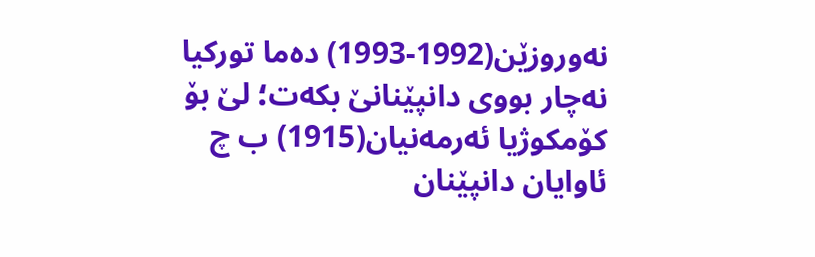نه‌وروزێن(1992-1993) ده‌ما توركیا نه‌چار بووی دانپێنانێ بكه‌ت؛ لێ بۆ كۆمكوژیا ئه‌رمه‌نیان(1915) ب چ ئاوایان دانپێنان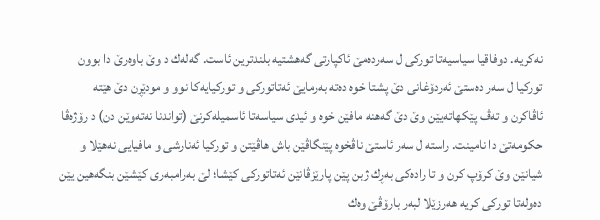نه‌كریه‌. دوفاقیا سیاسیه‌تا توركی ل سه‌رده‌مێ ئاكپارتی گه‌هشتیه‌ بلندترین ئاست. گه‌له‌ك د وێ باوه‌رێ دا بوون توركیا ل سه‌ر ده‌ستێ ئه‌ردۆغانی دێ پشتا خوه‌ ده‌ته‌ به‌رمایێ ئه‌تاتوركی و توركیایه‌كا نوو و مودێڕن دێ هێته‌ ئاڤاكرن و ته‌ڤ پێكهاته‌یێن وێ دێ گه‌هنه‌ مافێن خوه‌ و ئیدی سیاسه‌تا ئاسمیله‌كرنێ (تواندنا نه‌ته‌وێن دن) د رۆژه‌ڤا حكومه‌تێ دا نامینت. راسته‌ ل سه‌ر ئاستێ ناڤخوه‌ پێنگاڤێن باش هاڤێتن و توركیا ئه‌نارشی و مافیایی نه‌هێلا و شیانێن وێ كرۆپ كرن و تا راده‌كی به‌ڕك ژبن پێن پارێزڤانێن ئه‌تاتوركی كێشا؛ لێ به‌رامبه‌ری كێشێن بنگه‌هین یێن ده‌وله‌تا توركی كریه‌ هه‌رزێلا لبه‌ر بارۆڤێ وه‌ك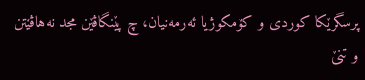پرسگرێكا كوردی و كۆمكوژیا ئه‌رمه‌نیان، چ پێنگاڤێن مجد نه‌هاڤێتن و تنێ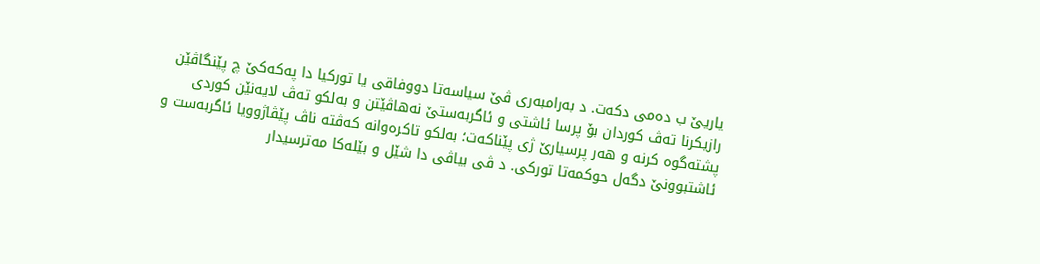یاریێ ب ده‌می دكه‌ت. د به‌رامبه‌ری ڤێ سیاسه‌تا دووفاقی یا توركیا دا په‌كه‌كێ چ پێنگاڤێن رازیكرنا ته‌ڤ كوردان بۆ پرسا ئاشتی و ئاگربه‌ستێ نه‌هاڤێتن و به‌لكو ته‌ڤ لایه‌نێن كوردی پشته‌گوه كرنه‌ و هه‌ر پرسیارێ ژی پێناكه‌ت؛ به‌لكو تاكره‌وانه‌ كه‌ڤته‌ ناڤ پێڤاژوویا ئاگربه‌ست و ئاشتبوونێ دگه‌ل حوكمه‌تا توركی. د ڤی بیاڤی دا شێل و بێله‌كا مه‌ترسیدار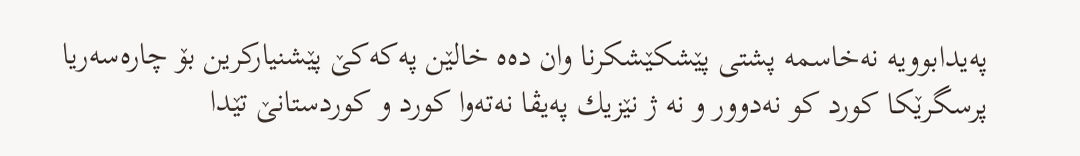په‌یدابوویه‌ نه‌خاسمه‌ پشتی پێشكێشكرنا وان ده‌ه خالێن په‌كه‌كێ پێشنیاركرین بۆ چاره‌سه‌ریا پرسگرێكا كورد كو نه‌دوور و نه‌ ژ نێزیك په‌یڤا نه‌ته‌وا كورد و كوردستانێ تێدا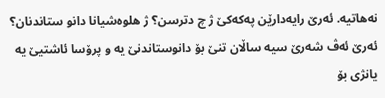نه‌هاتیه‌. ئه‌رێ رایه‌دارێن په‌كه‌كێ ژ چ دترسن؟ ژ هلوه‌شیانا دانو ستاندنان؟ ئه‌رێ ئه‌ڤ شه‌رێ سیه ساڵان تنێ بۆ دانوستاندنێ یه‌ و پرۆسا ئاشتیێ یه‌ یانژی بۆ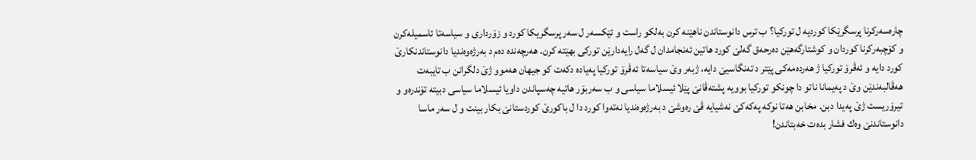چاره‌سه‌ركرنا پرسگرێكا كوردیه‌ ل توركیا؟ ب ترس دانوستاندن ناهێنه‌ كرن به‌لكو راست و ئێكسه‌ر ل سه‌ر پرسگریكا كورد و زۆرداری و سیاسه‌تا ئاسمیله‌كرن و كۆچبه‌ركرنا كوردان و كوشتارگه‌هێن ده‌رحه‌ق گه‌لێ كورد هاتین ئه‌نجامدان ل گه‌ل رایه‌دارێن توركی بهێته‌ كرن. هه‌رچه‌نده‌ ده‌م د به‌رژه‌وه‌ندیا دانوستاندنكارێ كورد دایه‌ و ئه‌ڤرۆ توركیا ژ هه‌رده‌مه‌كی پێتر د ته‌نگاسیێ دایه‌، ژبه‌ر وێ سیاسه‌تا ئه‌ڤرۆ توركیا په‌یاده‌ دكه‌ت كو جیهان هه‌موو ژێ دلگرانن ب تایبه‌ت هه‌ڤالبه‌ندێن وێ د په‌یمانا ناتو دا چونكو توركیا بوویه‌ پشته‌ڤانێ پێلا ئیسلاما سیاسی و ب سه‌ربۆر هاتیه‌ چه‌سپاندن داویا ئیسلاما سیاسی دبیته‌ تۆندره‌و و تیرۆریست ژێ په‌یدا دبن. مخابن هه‌تا نوكه‌ په‌كه‌كێ نه‌شیایه‌ ڤێ ره‌وشێ د به‌رژه‌وه‌ندیا نه‌ته‌وا كورد دا ل باكورێ كوردستانێ بكار بینت و ل سه‌ر ماسا دانوستاندنێ وه‌ك فشار بده‌ت خه‌بتاندن!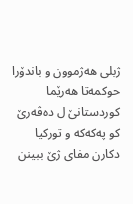ژبلی هه‌ژموون و باندۆرا حوكمه‌تا هه‌رێما كوردستانێ ل ده‌ڤه‌رێ كو په‌كه‌كه‌ و توركیا دكارن مفای ژێ ببینن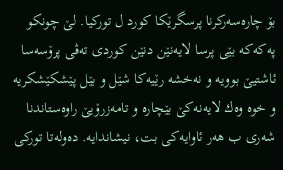بۆ چاره‌سه‌ركرنا پرسگرێكا كورد ل توركیا. لێ چونكو په‌كه‌كه‌ بێی پرسا لایه‌نێن دنێن كوردی ته‌ڤی پرۆسه‌سا ئاشتیێ بوویه‌ و نه‌خشه‌ رێیه‌كا شێل و بێل پێشكێشكریه‌ و خوه‌ وه‌ك لایه‌نه‌كێ بێچاره‌ و تامه‌زرۆیێ راوه‌ستاندنا شه‌ری ب هه‌ر ئاوایه‌كی بت، نیشاندایه‌. ده‌وله‌تا توركی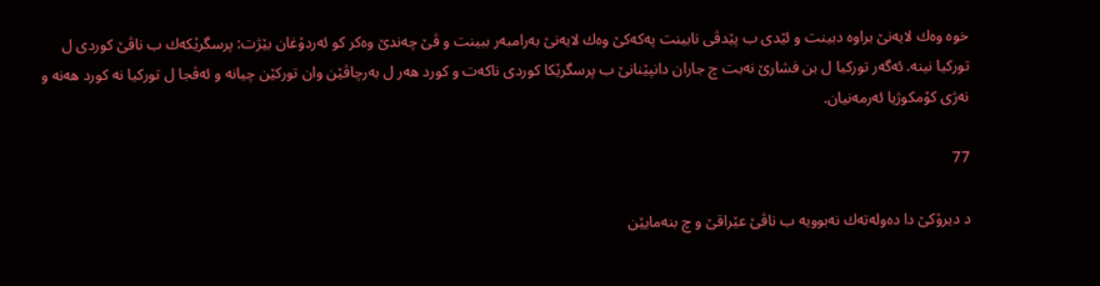خوه‌ وه‌ك لایه‌نێ براوه‌ دبینت و ئێدی ب پێدڤی نابینت په‌كه‌كێ وه‌ك لایه‌نێ به‌رامبه‌ر ببینت و ڤێ چه‌ندێ وه‌كر كو ئه‌ردۆغان بێژت: پرسگرێكه‌ك ب ناڤێ كوردی ل توركیا نینه‌. ئه‌گه‌ر توركیا ل بن فشارێ نه‌بت چ جاران دانپێنانێ ب پرسگرێكا كوردی ناكه‌ت و كورد هه‌ر ل به‌رچاڤێن وان توركێن چیانه‌ و ئه‌ڤجا ل توركیا نه‌ كورد هه‌نه‌ و نه‌ژی كۆمكوژیا ئه‌رمه‌نیان.

77

د دیرۆكێ دا ده‌وله‌ته‌ك نه‌بوویه‌ ب ناڤێ عێراقێ و چ بنه‌مایێن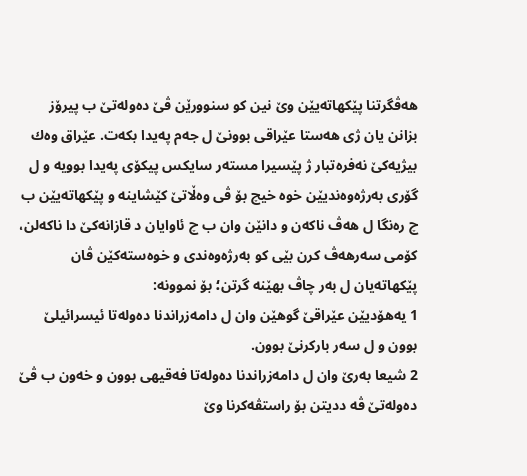هه‌ڤگرتنا پێكهاته‌یێن وێ نین كو سنوورێن ڤێ ده‌وله‌تێ ب پیرۆز بزانن یان ژی هه‌ستا عێراقی بوونێ ل جه‌م په‌یدا بكه‌ت. عێراق وه‌ك بیژیه‌كێ نه‌فره‌تبار ژ پێسیرا مسته‌ر سایكس پیكۆی په‌یدا بوویه‌ و ل گۆری به‌رژه‌وه‌ندیێن خوه‌ خیچ بۆ ڤی وه‌ڵاتێ كێشاینه‌ و پێكهاته‌یێن ب چ ره‌نگا ل هه‌ڤ ناكه‌ن و دانێن وان ب چ ئاوایان د قازانه‌كێ دا ناكه‌لن، كۆمی سه‌رهه‌ڤ كرن بێی كو به‌رژه‌وه‌ندی و خوه‌سته‌كێن ڤان پێكهاته‌یان ل به‌ر چاڤ بهێنه‌ گرتن؛ بۆ نموونه‌:
1 یه‌هۆدیێن عێراقێ گوهێن وان ل دامه‌زراندنا ده‌وله‌تا ئیسرائیلێ بوون و ل سه‌ر باركرنێ بوون.
2 شیعا به‌رێ وان ل دامه‌زراندنا ده‌وله‌تا فه‌قیهی بوون و خه‌ون ب ڤێ ده‌وله‌تێ ڤه‌ ددیتن بۆ راستڤه‌كرنا وێ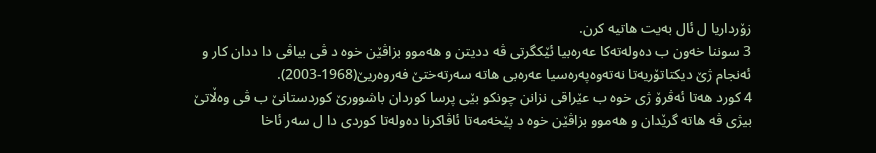زۆرداریا ل ئال به‌یت هاتیه‌ كرن.
3 سوننا خه‌ون ب ده‌وله‌ته‌كا عه‌ره‌بیا ئێكگرتی ڤه‌ ددیتن و هه‌موو بزاڤێن خوه‌ د ڤی بیاڤی دا ددان كار و ئه‌نجام ژێ دیكتاتۆریه‌تا نه‌ته‌وه‌په‌ره‌سیا عه‌ره‌بی هاته‌ سه‌رته‌ختێ فه‌روه‌ریێ(1968-2003).
4 كورد هه‌تا ئه‌ڤرۆ ژی خوه‌ ب عێراقی نزانن چونكو بێی پرسا كوردان باشوورێ كوردستانێ ب ڤی وه‌ڵاتێ بیژی ڤه‌ هاته‌ گرێدان و هه‌موو بزاڤێن خوه‌ د پێخه‌مه‌تا ئاڤاكرنا ده‌وله‌تا كوردی دا ل سه‌ر ئاخا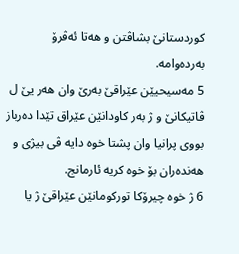كوردستانێ بشاڤتن و هه‌تا ئه‌ڤرۆ به‌رده‌وامه‌.
5 مه‌سیحیێن عێراقێ به‌رێ وان هه‌ر یێ ل ڤاتیكانێ و ژ به‌ر كاودانێن عێراق تێدا ده‌رباز بووی پرانیا وان پشتا خوه‌ دایه‌ ڤی بیژی و هه‌نده‌ران بۆ خوه‌ كریه‌ ئارمانج.
6 ژ خوه‌ چیرۆكا توركومانێن عێراقێ ژ یا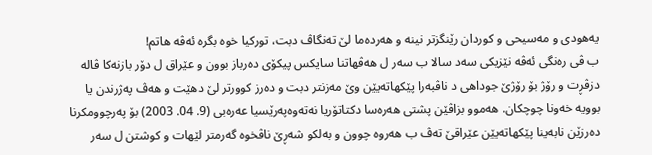یه‌هودی و مه‌سیحی و كوردان رێنگزتر نینه‌ و هه‌رده‌ما لێ ته‌نگاڤ دبت، توركیا خوه‌ بگره‌ ئه‌ڤه‌ هاتم!
ب ڤی ره‌نگی ئه‌ڤه‌ نێزیكی سه‌د سالا ب سه‌ر ل هه‌ڤهاتنا سایكس پیكۆی ده‌رباز بوون و عێراق ل دۆر بازنه‌كا ڤاله‌ دزڤڕت و رۆژ بۆ رۆژێ جوداهی د ناڤبه‌را پێكهاته‌یێن وێ مه‌زنتر دبت و ده‌رز كوورتر لێ دهێت و هه‌ڤ په‌ژرندن یا بوویه‌ خه‌ونا چوچكان. هه‌موو بزاڤێن پشتی هه‌ره‌سا دكتاتۆریا نه‌ته‌وه‌په‌رێسیا عه‌ره‌بی (9. 04. 2003) بۆ په‌رچوومكرنا ده‌رزێن نابه‌ینا پێكهاته‌یێن عێراقێ ته‌ڤ ب هه‌روه‌ چوون و به‌لكو شه‌ڕێ ناڤخوه‌ گه‌رمتر لێهات و كوشتن ل سه‌ر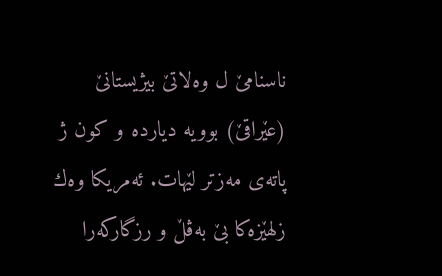ناسنامێ ل وه‌لاتێ بیژیستانێ (عێراقێ) بوویه‌ دیارده‌ و كون ژ پاته‌ی مه‌زتر لێهات. ئه‌مریكا وه‌ك زلهێزه‌كا بێ به‌ڤڵ و رزگاركه‌را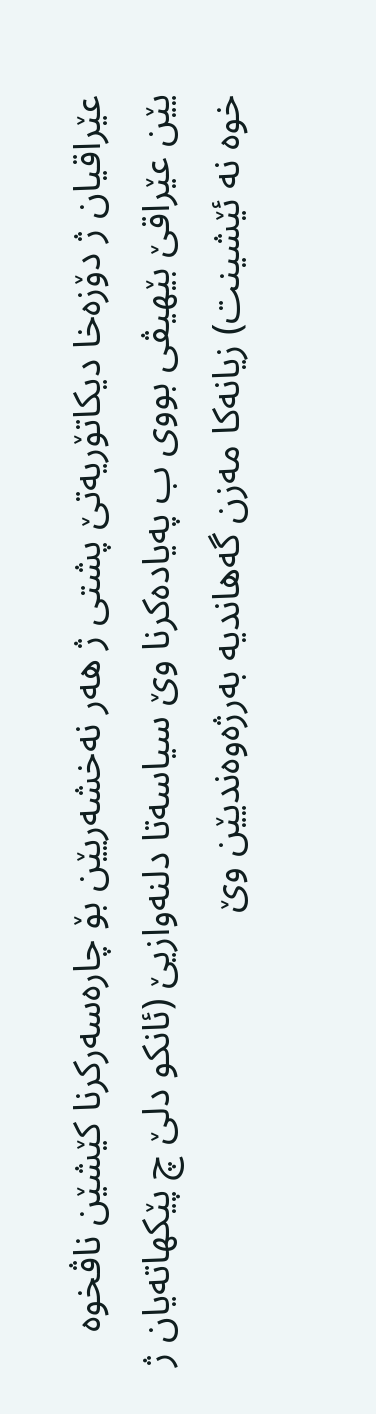عێراقیان ژ دۆزه‌خا دیكاتۆریه‌تێ پشتی ژ هه‌ر نه‌خشه‌ریێن بۆ چاره‌سه‌ركرنا كێشێن ناڤخوه‌ یێن عێراقێ بێهیڤی بووی ب په‌یاده‌كرنا وێ سیاسه‌تا دلنه‌وازیێ (ئانكو دلێ چ پێكهاته‌یان ژ خوه‌ نه‌ ئێشینت) زیانه‌كا مه‌زن گه‌هاندیه‌ به‌رژه‌وه‌ندیێن وێ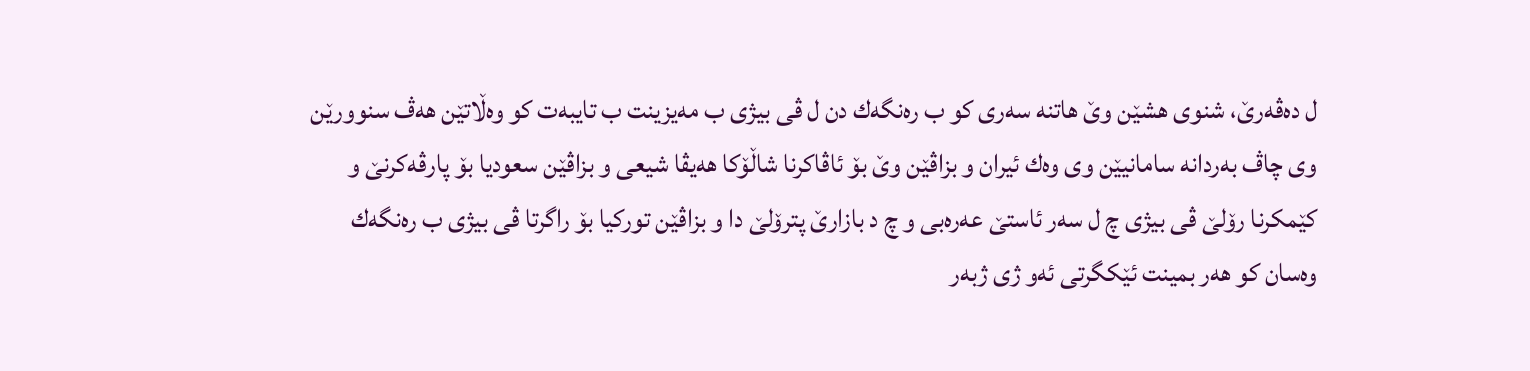ل ده‌ڤه‌رێ، شنوی هشێن وێ هاتنه‌ سه‌ری كو ب ره‌نگه‌ك دن ل ڤی بیژی ب مه‌یزینت ب تایبه‌ت كو وه‌ڵاتێن هه‌ڤ سنوورێن وی چاڤ به‌ردانه‌ سامانیێن وی وه‌ك ئیران و بزاڤێن وێ بۆ ئاڤاكرنا شاڵۆكا هه‌یڤا شیعی و بزاڤێن سعودیا بۆ پارڤه‌كرنێ و كێمكرنا رۆلێ ڤی بیژی چ ل سه‌ر ئاستێ عه‌ره‌بی و چ د بازارێ پترۆلێ دا و بزاڤێن توركیا بۆ راگرتا ڤی بیژی ب ره‌نگه‌ك وه‌سان كو هه‌ر بمینت ئێكگرتی ئه‌و ژی ژبه‌ر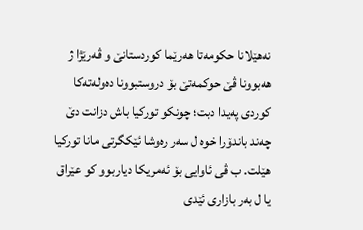نه‌هێلانا حكومه‌تا هه‌رێما كوردستانێ و ڤه‌رێژا ژ هه‌بوونا ڤێ حوكمه‌تێ بۆ دروستبوونا ده‌وله‌ته‌كا كوردی په‌یدا دبت؛ چونكو توركیا باش دزانت دێ چه‌ند باندۆرا خوه‌ ل سه‌ر ره‌وشا ئێكگرتی مانا توركیا هێلت. ب ڤی ئاوایی بۆ ئه‌مریكا دیاربوو كو عێراق یا ل به‌ر بازاری ئێدی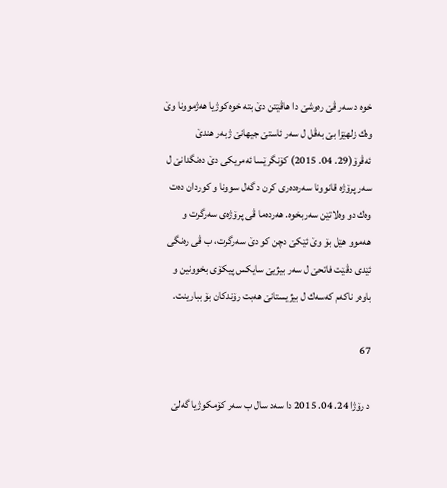خوه‌ د سه‌ر ڤێ ره‌وشێ دا هاڤێتن دێ بته‌ خوه‌كوژیا هه‌ژموونا وێ وه‌ك زلهێزا بێ به‌ڤل ل سه‌ر ئاستێ جیهانێ ژبه‌ر هندێ ئه‌ڤرۆ(29. 04. 2015) كۆنگرێسا ئه‌مریكی دێ ده‌نگدانێ ل سه‌ر پرۆژه‌ قانوونا سه‌ره‌ده‌ری كرن د گه‌ل سوونا و كوردان ده‌ت وه‌ك دو وه‌لاتێن سه‌ربخوه‌. هه‌رده‌ما ڤی پرۆژه‌ی سه‌رگرت و هه‌موو هێل بۆ وێ ئێكێ دچن كو دێ سه‌رگرت، ب ڤی ره‌نگی ئێدی دڤێت فاتحێ ل سه‌ر بیژیێ سایكس پیكۆی بخوونین و باوه‌ر ناكه‌م كه‌سه‌ك ل بیژیستانێ هه‌بت رۆندكان بۆ ببارینت.

67

د رۆژا 24. 04. 2015 دا سه‌د سال ب سه‌ر كۆمكوژیا گه‌لێ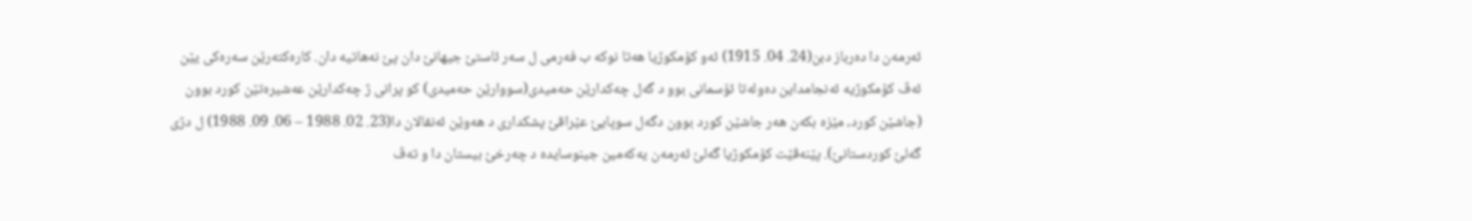ئه‌رمه‌ن دا ده‌رباز دبن(24. 04. 1915) ئه‌و كۆمكوژیا هه‌تا نوكه‌ ب فه‌رمی ل سه‌ر ئاستێ جیهانێ دان پێ نه‌هاتیه‌ دان. كاره‌كته‌رێن سه‌ره‌كی یێن ئه‌ڤ كۆمكوژیه‌ ئه‌نجامداین ده‌وله‌تا ئۆسمانی بوو د گه‌ل چه‌كدارێن حه‌میدی(سووارێن حه‌میدی) كو پرانی ژ چه‌كدارێن عه‌شیره‌تێن كورد بوون (جاشێن كورد، مێزه‌ بكه‌ن هه‌ر جاشێن كورد بوون دگه‌ل سوپایێ عێراقێ پشكداری د هه‌وێن ئه‌نفالان دا(23. 02. 1988 – 06. 09. 1988) ل دژی گه‌لێ كوردستانێ). پێنه‌ڤێت كۆمكوژیا گه‌لێ ئه‌رمه‌ن یه‌كه‌مین جینوسایده‌ د چه‌رخێ بیستان دا و ته‌ڤ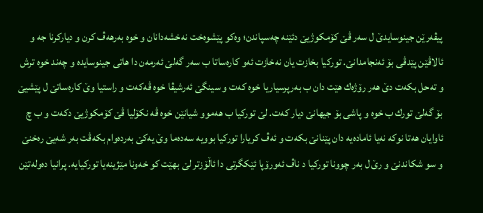پیڤه‌رێن جینوسایدێ ل سه‌ر ڤێ كۆمكوژیێ دئێنه‌ چه‌سپاندن؛ وه‌كو پێشوه‌خت نه‌خشه‌دانان و خوه‌ به‌رهه‌ڤ كرن و دیاركرنا جه و ئالاڤێن پێدڤی بۆ ئه‌نجامدانێ. توركیا بخازت یان نه‌خازت ئه‌و كاره‌ساتا ب سه‌ر گه‌لێ ئه‌رمه‌ن دا هاتی جینوسایده‌ و چه‌ند خوه‌ ترش و ته‌حل بكه‌ت دێ هه‌ر رۆژه‌ك هێت دان ب به‌رپرسیاریا خوه‌ كه‌ت و سینگێ ئه‌رشیڤا خوه‌ ڤه‌كه‌ت و راستیا وێ كاره‌ساتێ ل پێشیێ بۆ گه‌لێ تورك ب خوه‌ و پاشی بۆ جیهانێ دیار كه‌ت. لێ توركیا ب هه‌موو شیانێن خوه‌ ڤه‌ نكۆلیا ڤێ كۆمكوژیێ دكه‌ت و ب چ ئاوایان هه‌تا نوكه‌ نه‌یا ئاماده‌یه‌ دان پێنانێ بكه‌ت و ئه‌ڤ كریارا توركیا بوویه‌ سه‌ده‌ما وێ یه‌كێ به‌رده‌وام بكه‌ڤت به‌ر شه‌یێ ره‌خنێ و سو شكاندنێ و رێ ل به‌ر چوونا توركیا د ناڤ ئه‌ورۆپا ئێكگرتی دا ئاڵۆزتر لێ بهێت كو خه‌ونا مێژینه‌یا توركیایه‌. پرانیا ده‌وله‌تێن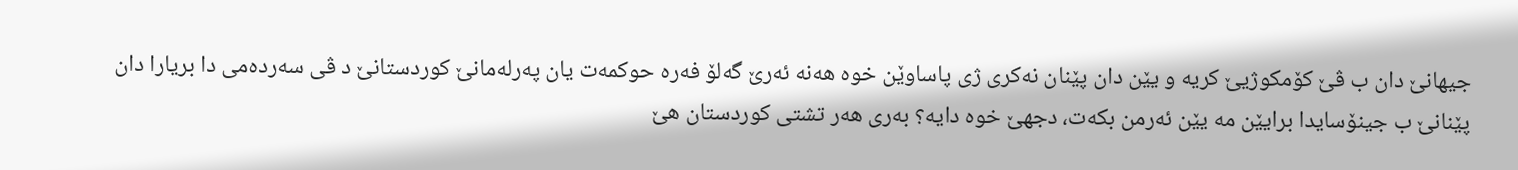جیهانێ دان ب ڤێ كۆمكوژیێ كریه‌ و یێن دان پێنان نه‌كری ژی پاساوێن خوه‌ هه‌نه‌ ئه‌رێ گه‌لۆ فه‌ره‌ حوكمه‌ت یان په‌رله‌مانێ كوردستانێ د ڤی سه‌رده‌می دا بریارا دان پێنانێ ب جینۆسایدا برایێن مه‌ یێن ئه‌رمن بكه‌ت، دجهێ خوه‌ دایه‌؟ به‌ری هه‌ر تشتی كوردستان هێ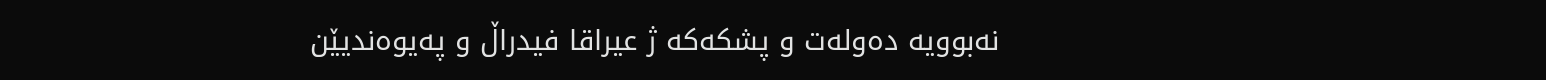نه‌بوویه‌ ده‌وله‌ت و پشكه‌كه‌ ژ عیراقا فیدراڵ و په‌یوه‌ندیێن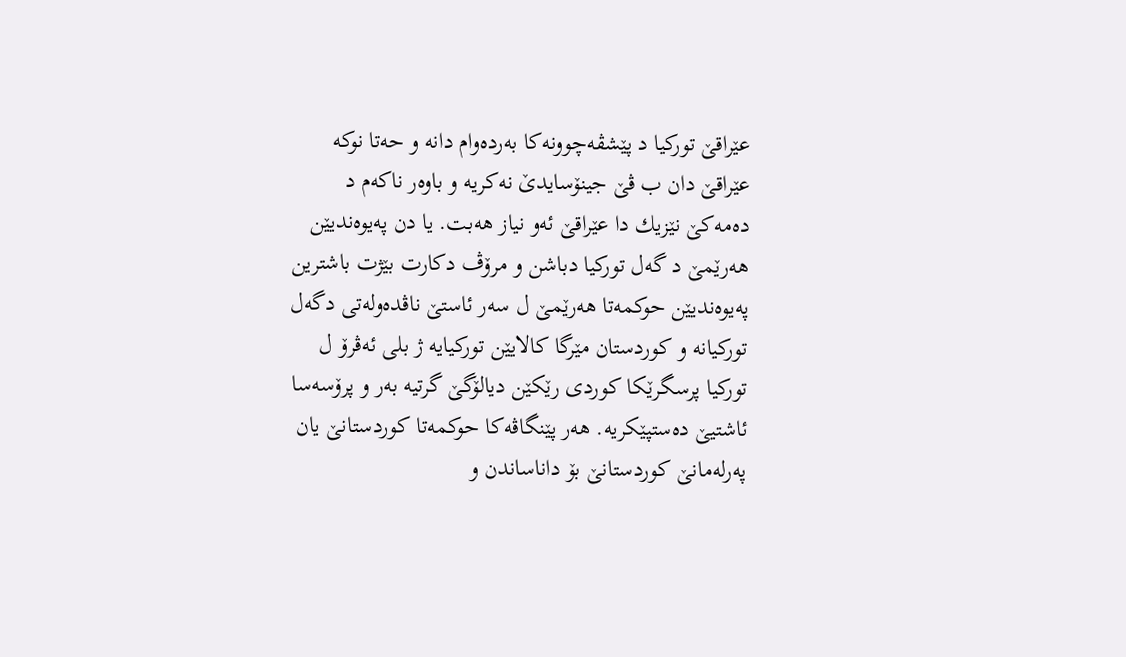عێراقێ توركیا د پێشڤه‌چوونه‌كا به‌رده‌وام دانه‌ و حه‌تا نوكه‌ عێراقێ دان ب ڤێ جینۆسایدێ نه‌كریه‌ و باوه‌ر ناكه‌م د ده‌مه‌كێ نێزیك دا عێراقێ ئه‌و نیاز هه‌بت. یا دن په‌یوه‌ندیێن هه‌رێمێ د گه‌ل توركیا دباشن و مرۆڤ دكارت بێژت باشترین په‌یوه‌ندیێن حوكمه‌تا هه‌رێمێ ل سه‌ر ئاستێ ناڤده‌وله‌تی دگه‌ل توركیانه‌ و كوردستان مێرگا كالایێن توركیایه‌ ژ بلی ئه‌ڤرۆ ل توركیا پرسگرێكا كوردی رێكێن دیالۆگێ گرتیه‌ به‌ر و پرۆسه‌سا ئاشتیێ ده‌ستپێكریه‌. هه‌ر پێنگاڤه‌كا حوكمه‌تا كوردستانێ یان په‌رله‌مانێ كوردستانێ بۆ داناساندن و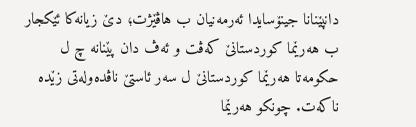دانپێنانا جینۆسایدا ئه‌رمه‌نیان ب هاڤێژت؛ دێ زیانه‌كا ئێكجار ب هه‌رێما كوردستانێ كه‌ڤت و ئه‌ڤ دان پێنانه‌ چ ل حكومه‌تا هه‌رێما كوردستانێ ل سه‌ر ئاستێ ناڤده‌وله‌تی زێده‌ ناكه‌ت. چونكو هه‌رێما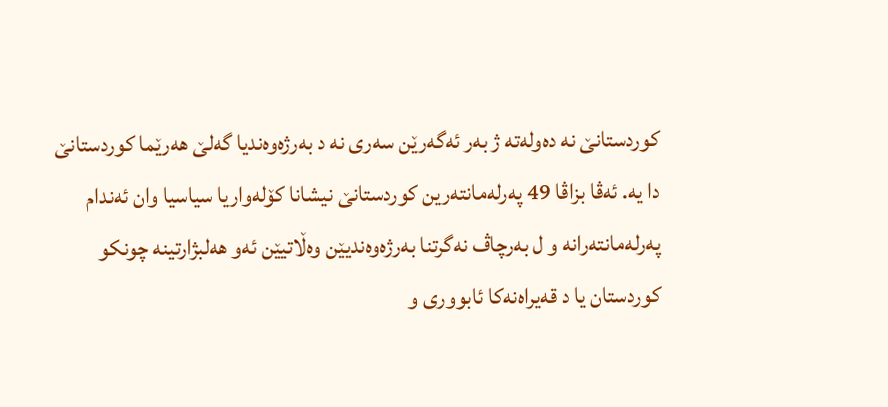كوردستانێ نه‌ ده‌وله‌ته‌ ژ به‌ر ئه‌گه‌رێن سه‌ری نه‌ د به‌رژه‌وه‌ندیا گه‌لێ هه‌رێما كوردستانێ دا یه‌. ئه‌ڤا بزاڤا 49 په‌رله‌مانته‌رین كوردستانێ نیشانا كۆله‌واریا سیاسیا وان ئه‌ندام په‌رله‌مانته‌رانه‌ و ل به‌رچاڤ نه‌گرتنا به‌رژه‌وه‌ندیێن وه‌ڵاتیێن ئه‌و هه‌لبژارتینه‌ چونكو كوردستان یا د قه‌یراه‌نه‌كا ئابووری و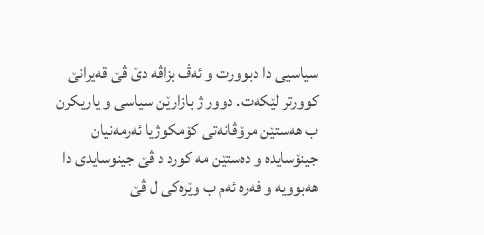سیاسیی دا دبوورت و ئه‌ڤ بزاڤه‌ دێ ڤێ قه‌یرانێ كوورتر لێكه‌ت. دوور ژ بازارێن سیاسی و یاریكرن ب هه‌ستێن مرۆڤانه‌تی كۆمكوژیا ئه‌رمه‌نیان جینۆسایده‌ و ده‌ستێن مه‌ كورد د ڤێ جینوسایدی دا هه‌بوویه‌ و فه‌ره‌ ئه‌م ب وێره‌كی ل ڤێ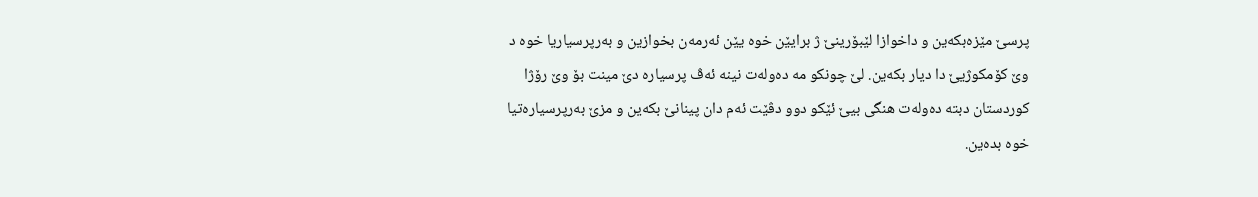پرسێ مێزه‌بكه‌ین و داخوازا لێبۆرینێ ژ برایێن خوه‌ یێن ئه‌رمه‌ن بخوازین و به‌رپرسیاریا خوه‌ د وێ كۆمكوژیێ دا دیار بكه‌ین. لێ چونكو مه‌ ده‌وله‌ت نینه‌ ئه‌ڤ پرسیاره‌ دێ مینت بۆ وێ رۆژا كوردستان دبته‌ ده‌وله‌ت هنگی بیێ ئێكو دوو دڤێت ئه‌م دان پینانێ بكه‌ین و مزێ به‌رپرسیاره‌تیا خوه‌ بده‌ین.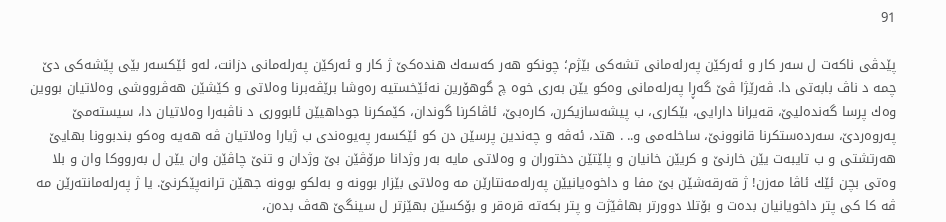91

پێدڤی ناكه‌ت ل سه‌ر كار و ئه‌ركێن په‌رله‌مانی تشه‌كی بێژم؛ چونكو هه‌ر كه‌سه‌ك هنده‌كێ ژ كار و ئه‌ركێن په‌رله‌مانی دزانت، له‌و ئێكسه‌ر بێی پێشه‌كی دێ چمه‌ د ناڤ بابه‌تی دا. ڤه‌رێژا ڤێ گه‌ڕا په‌رله‌مانی وه‌كو یێن به‌ری خوه‌ چ گوهۆرین نه‌ئێخستیه‌ ره‌وشا برێڤه‌برنا وه‌لاتی و كێشێن هه‌ڤرووشی وه‌لاتیان بووین وه‌ك پرسا گه‌نده‌لیێ، قه‌یرانا دارایی، بێكاری، ب پیشه‌سازیكرن، كاره‌بێ، ئاڤاكرنا گوندان، كێمكرنا جوداهیێن ئابووری د ناڤبه‌را وه‌لاتیان دا، سیسته‌مێ په‌روه‌ردێ، سه‌رده‌ستكرنا قانوونێ، ساخله‌می و.. . هتد، ئه‌ڤه‌ و چه‌ندین پرسێن دن كو ئێكسه‌ر په‌یوه‌ندی ب ژیارا وه‌لاتیان ڤه‌ هه‌یه‌ وه‌كو بندبوونا بهایێ هه‌رتشتی و ب تایبه‌ت یێن خارنێ و كریێن خانیان و پلێتێن دختوران و وه‌لاتی مایه‌ به‌ر وژدانا مرۆڤێن بێ وژدان و تنێ چاڤێن وان یێن ل به‌رووكا وان و بلا وه‌تی بچن ئێك ئاڤا مه‌زن! ژ قه‌رقه‌شێن بێ مفا و داخوه‌یانیێن په‌رله‌مه‌نتارێن مه‌ وه‌لاتی بێزار بوونه‌ و به‌لكو بوونه‌ جهێن ترانه‌پێكرنێ. یا ژ په‌رله‌مانته‌رێن مه‌ ڤه‌ كا كی پتر داخویانیان بده‌ت و بۆتلا دوورتر بهاڤێژت و پتر بكه‌ته‌ قره‌قر و بۆكسێن بهێزتر ل سینگێ هه‌ڤ بده‌ن،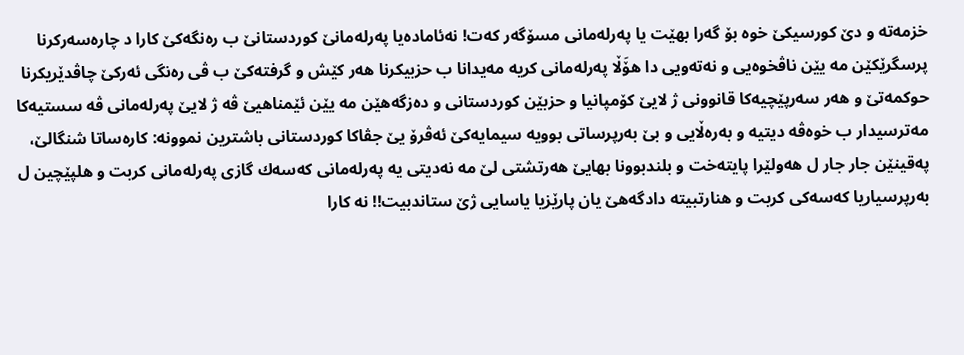خزمه‌ته‌ و دێ كورسیكێ خوه‌ بۆ گه‌را بهێت یا په‌رله‌مانی مسۆگه‌ر كه‌ت! نه‌ئاماده‌یا په‌رله‌مانێ كوردستانێ ب ره‌نگه‌كێ كارا د چاره‌سه‌ركرنا پرسگرێكێن مه‌ یێن ناڤخوه‌یی و نه‌ته‌ویی دا هۆَڵا په‌رله‌مانی كریه‌ مه‌یدانا ب حزبیكرنا هه‌ر كێش و گرفته‌كێ ب ڤی ره‌نگی ئه‌ركێ چاڤدێریكرنا حوكمه‌تێ و هه‌ر سه‌رپێچیه‌كا قانوونی ژ لایێ كۆمپانیا و حزبێن كوردستانی و ده‌زگه‌هێن مه‌ یێن ئێمناهیێ ڤه‌ ژ لایێ په‌رله‌مانی ڤه‌ سستیه‌كا مه‌ترسیدار ب خوه‌ڤه‌ دیتیه‌ و به‌ره‌ڵایی و بێ به‌رپرساتی بوویه‌ سیمایه‌كێ ئه‌ڤرۆ یێ جڤاكا كوردستانی باشترین نموونه‌: كاره‌ساتا شنگالێ، په‌قینێن جار جار ل هه‌ولێرا پایته‌خت و بلندبوونا بهایێ هه‌رتشتی لێ مه‌ نه‌دیتی یه‌ په‌رله‌مانی كه‌سه‌ك گازی په‌رله‌مانی كربت و هلپێچین ل به‌رپرسیاریا كه‌سه‌كی كربت و هنارتبیته‌ دادگه‌هێ یان پارێزیا یاسایی ژێ ستاندبیت!! نه‌ كارا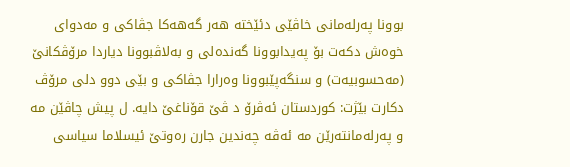بوونا په‌رله‌مانی خاڤێی دئێخته‌ هه‌ر گه‌هه‌كا جڤاكی و مه‌دوای خوه‌ش دكه‌ت بۆ په‌یدابوونا گه‌نده‌لی و به‌لاڤبوونا دیاردا مرۆڤكانێ (مه‌حسوبیه‌ت) و سنگه‌پێبوونا وه‌رارا جڤاكی و بێی دوو دلی مرۆڤ دكارت بێژت: كوردستان ئه‌ڤرۆ د ڤێ قۆناغێ دایه‌. ل پیش چاڤێن مه‌ و په‌رله‌مانته‌رێن مه‌ ئه‌ڤه‌ چه‌ندین جارن ره‌وتێ ئیسلاما سیاسی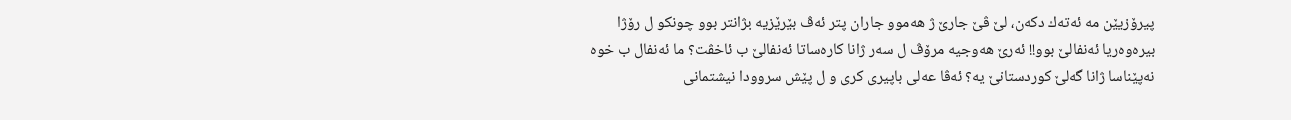پیرۆزیێن مه‌ ئه‌ته‌ك دكه‌ن، لێ ڤێ جارێ ژ هه‌موو جاران پتر ئه‌ڤ بێرێزیه‌ بژانتر بوو چونكو ل رۆژا بیره‌وه‌ریا ئه‌نفالێ بوو!! ئه‌رێ هه‌وجیه‌ مرۆڤ ل سه‌ر ژانا كاره‌ساتا ئه‌نفالێ ب ئاخڤت؟ ما ئه‌نفال ب خوه‌ نه‌پێناسا ژانا گه‌لێ كوردستانێ یه‌؟ ئه‌ڤا عه‌لی باپیری كری و ل پێش سروودا نیشتمانی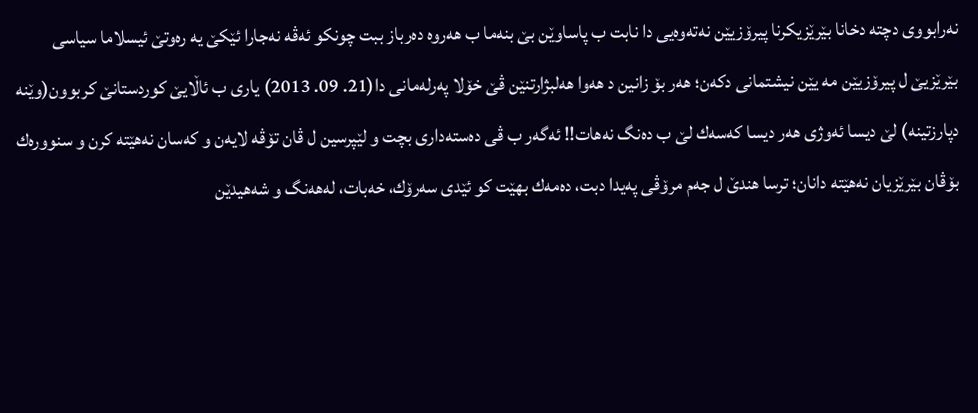نه‌رابووی دچته‌ دخانا بێرێزیكرنا پیرۆزیێن نه‌ته‌وه‌یی دا نابت ب پاساوێن بێ بنه‌ما ب هه‌روه‌ ده‌رباز ببت چونكو ئه‌ڤه‌ نه‌جارا ئێكێ یه‌ ره‌وتێ ئیسلاما سیاسی بێرێزیێ ل پیرۆزیێن مه‌ یێن نیشتمانی دكه‌ن؛ هه‌ر بۆ زانین د هه‌وا هه‌لبژارتنێن ڤێ خۆلا په‌رله‌مانی دا(21. 09. 2013) یاری ب ئاڵایێ كوردستانێ كربوون(وێنه‌ دپارزتینه‌) لێ دیسا ئه‌وژی هه‌ر دیسا كه‌سه‌ك لێ ب ده‌نگ نه‌هات!! ئه‌گه‌ر ب ڤی ده‌سته‌داری بچت و لێپرسین ل ڤان تۆڤه‌ لایه‌ن و كه‌سان نه‌هێته‌ كرن و سنووره‌ك بۆڤان بێرێزیان نه‌هێته‌ دانان؛ ترسا هندێ ل جه‌م مرۆڤی په‌یدا دبت، ده‌مه‌ك بهێت كو ئێدی سه‌رۆك، خه‌بات، له‌هه‌نگ و شه‌هیدێن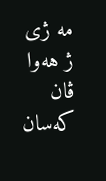مه‌ ژی ژ هه‌وا ڤان كه‌سان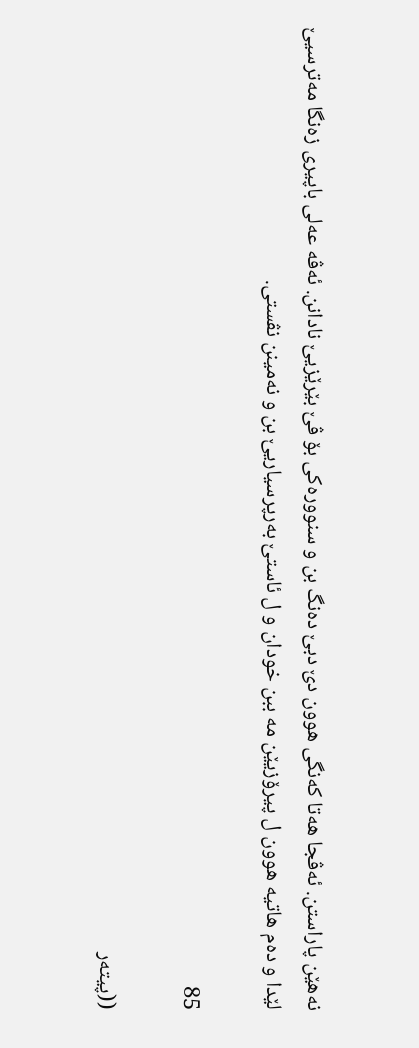نه‌هێن پاراستن. ئه‌ڤجا هه‌تا كه‌نگی هوون دێ دبێ ده‌نگ بن و سنووره‌كی بۆ ڤێ بێرێزیێ نادانن. ئه‌ڤه‌ عه‌لی باپیری زه‌نگا مه‌ترسیێ لێدا و ده‌م هاتیه‌ هوون ل پیرۆزیێن مه‌ ببن خودان و ل ئاستێ به‌رپرسیاریێ بن و نه‌مینن نڤستی.

85

((پیته‌ر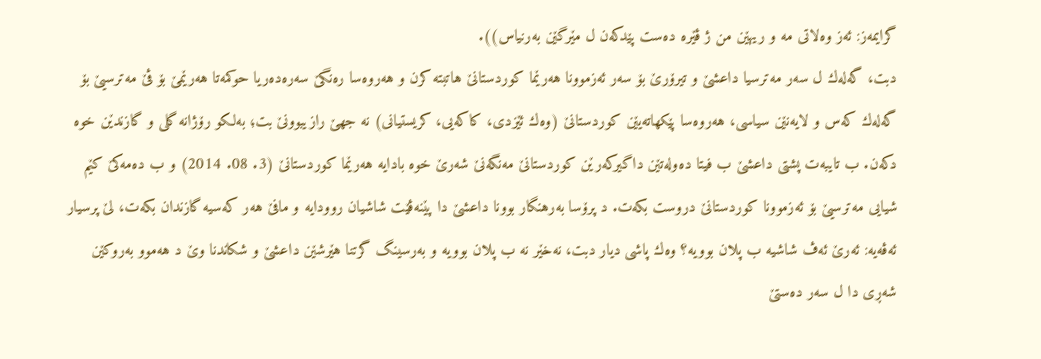گرایمه‌ز: ئه‌ز وه‌لاتی مه‌ و ریهێن من ژ ڤێره‌ ده‌ست پێدكه‌ن ل مێرگێن به‌رنیاس)).
دبت، گه‌له‌ك ل سه‌ر مه‌ترسیا داعشێ و تیرۆرێ بۆ سه‌ر ئه‌زموونا هه‌رێما كوردستانێ هاتبته‌ كرن و هه‌روه‌سا ره‌نگێ سه‌ره‌ده‌ریا حوكمه‌تا هه‌رێمێ بۆ ڤێ مه‌ترسیێ بۆ گه‌له‌ك كه‌س و لایه‌نێن سیاسی، هه‌روه‌سا پێكهاته‌یێن كوردستانێ (وه‌ك ئێزدی، كاكه‌یی، كریستیانی) نه‌ جهێ رازیبوونێ بت؛ به‌لكو رۆژانه‌ گلی و گازندێن خوه‌ دكه‌ن. ب تایبه‌ت پشتی داعشێ ب فیتا ده‌وله‌تێن داگیركه‌رێن كوردستانێ مه‌نگه‌نێ شه‌رێ خوه‌ بادایه‌ هه‌رێما كوردستانێ (3. 08. 2014) و ب ده‌مه‌كێ كێم شیایی مه‌ترسیێ بۆ ئه‌زموونا كوردستانێ دروست بكه‌ت. د پرۆسا به‌رهنگار بوونا داعشێ دا پێنه‌ڤێت شاشیان روودایه‌ و مافێ هه‌ر كه‌سیه‌ گازندان بكه‌ت، لێ پرسیار ئه‌ڤه‌یه‌: ئه‌رێ ئه‌ڤ شاشیه‌ ب پلان بوویه‌؟ وه‌ك پاشی دیار دبت، نه‌خێر نه‌ ب پلان بوویه‌ و به‌رسینگ گرتنا هێرشێن داعشێ و شكاندنا وێ د هه‌موو به‌روكێن شه‌ڕی دا ل سه‌ر ده‌ستێ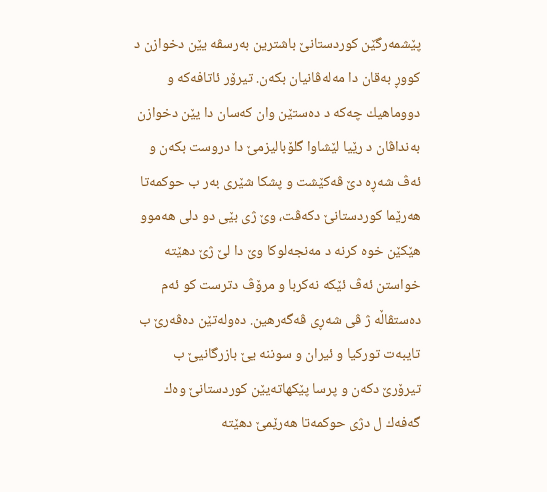پێشمه‌رگێن كوردستانێ باشترین به‌رسڤه‌ یێن دخوازن د كووڕ به‌قان دا مه‌له‌ڤانیان بكه‌ن. تیرۆر ئاتافه‌كه‌ و دووماهیك چه‌كه‌ د ده‌ستێن وان كه‌سان دا یێن دخوازن به‌نداڤان د رێیا لێشاوا گلۆبالیزمێ دا دروست بكه‌ن و ئه‌ڤ شه‌ڕه‌ دێ ڤه‌كێشت و پشكا شێری به‌ر ب حوكمه‌تا هه‌رێما كوردستانێ دكه‌ڤت، وێ ژی بێی دو دلی هه‌موو هێكێن خوه‌ كرنه‌ د مه‌نجه‌لوكا وێ دا لێ ژێ دهێته‌ خواستن ئه‌ڤ ئێكه‌ نه‌كربا و مرۆڤ دترست كو ئه‌م ده‌ستڤاڵه‌ ژ ڤی شه‌ڕی ڤه‌گه‌رهین. ده‌وله‌تێن ده‌ڤه‌رێ ب تایبه‌ت توركیا و ئیران و سوننه‌ یێ بازرگانیێ ب تیرۆرێ دكه‌ن و پرسا پێكهاته‌یێن كوردستانێ وه‌ك گه‌فه‌ك ل دژی حوكمه‌تا هه‌رێمێ دهێته‌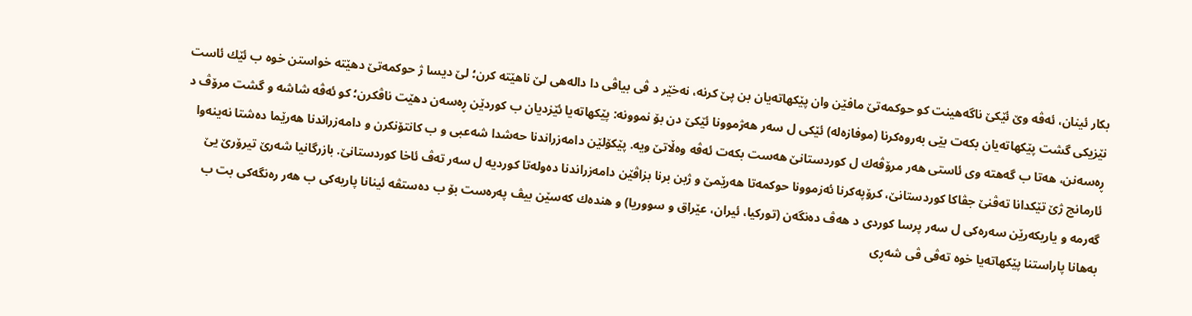بكار ئینان، ئه‌ڤه‌ وێ ئێكێ ناگه‌هینت كو حوكمه‌تێ مافێن وان پێكهاته‌یان بن پێ كرنه‌، نه‌خێر د ڤی بیاڤی دا داله‌هی لێ ناهێته‌ كرن؛ لێ دیسا ژ حوكمه‌تێ دهێته‌ خواستن خوه‌ ب ئێك ئاست نێزیكی گشت پێكهاته‌یان بكه‌ت بێی به‌روه‌كرنا (موفازه‌له‌) ئێكی ل سه‌ر هه‌ژموونا ئێكێ دن بۆ نموونه‌: پێكهاته‌یا ئێزدیان ب كوردێن ڕه‌سه‌ن دهێت ناڤكرن؛ كو ئه‌ڤه‌ شاشه‌ و گشت مرۆڤ د ڕه‌سه‌نن، هه‌تا ب گه‌هته‌ وی ئاستی هه‌ر مرۆڤه‌ك ل كوردستانێ هه‌ست بكه‌ت ئه‌ڤه‌ وه‌ڵاتێ ویه‌. پێكۆلێن دامه‌زراندنا حه‌شدا شه‌عبی و ب كانتۆنكرن و دامه‌زراندنا هه‌رێما ده‌شتا نه‌ینه‌وا ئارمانج ژێ تێكدانا ته‌ڤنێ جڤاكا كوردستانێ، كرۆپه‌كرنا ئه‌زموونا حوكمه‌تا هه‌رێمێ و ژبن برنا بزاڤێن دامه‌زراندنا ده‌وله‌تا كوردیه‌ ل سه‌ر ته‌ڤ ئاخا كوردستانێ. بازرگانیا شه‌رێ تیرۆرێ یێ گه‌رمه‌ و یاریكه‌رێن سه‌ره‌كی ل سه‌ر پرسا كوردی د هه‌ڤ ده‌نگه‌ن (توركیا، ئیران، عێراق و سووریا) و هنده‌ك كه‌سێن بیڤ په‌ره‌ست بۆ ب ده‌ستڤه‌ ئینانا پاریه‌كی ب هه‌ر ره‌نگه‌كی بت ب به‌هانا پاراستنا پێكهاته‌یا خوه‌ ته‌ڤی ڤی شه‌ڕی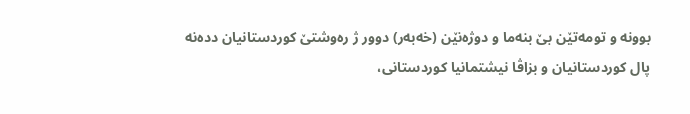بوونه‌ و تومه‌تێن بێ بنه‌ما و دوژه‌نێن (خه‌به‌ر) دوور ژ ره‌وشتێ كوردستانیان دده‌نه‌ پال كوردستانیان و بزاڤا نیشتمانیا كوردستانی،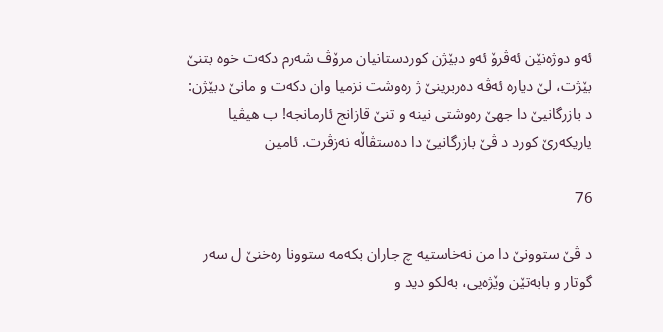ئه‌و دوژه‌نێن ئه‌ڤرۆ ئه‌و دبێژن كوردستانیان مرۆڤ شه‌رم دكه‌ت خوه‌ بتنێ بێژت، لێ دیاره‌ ئه‌ڤه‌ ده‌ربرینێ ژ ره‌وشت نزمیا وان دكه‌ت و مانێ دبێژن: د بازرگانیێ دا جهێ ره‌وشتی نینه‌ و تنێ قازانج ئارمانجه‌! ب هیڤیا یاریكه‌رێ كورد د ڤێ بازرگانیێ دا ده‌ستڤاڵه‌ نه‌زڤرت. ئامین

76

د ڤێ ستوونێ دا من نه‌خاستیه‌ چ جاران بكه‌مه‌ ستوونا ره‌خنێ ل سه‌ر گوتار و بابه‌تێن وێژه‌یی، به‌لكو دید و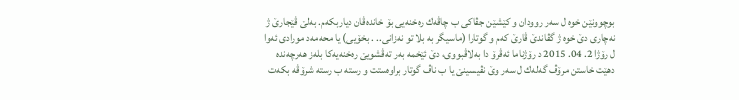بوچوونێن خوه‌ ل سه‌ر روودان و كێشێن جڤاكی ب چاڤه‌ك ره‌خنه‌یی بۆ خانده‌ڤان دیاربكه‌م. به‌لێ ڤێجارێ ژ نه‌چاری دێ خوه‌ ژ گڤاندێ ڤارێ كه‌م و گوتارا (ماسیگر به‌ بلا تو نه‌زانی.. . بخۆیی) یا محه‌مه‌د مورادی ئه‌وا ل رۆژا 2. 04. 2015 د رۆژناما ئه‌ڤرۆ دا به‌لاڤبووی، دێ ئێخمه‌ به‌ر ته‌ڤشویێ ره‌خنه‌یه‌كا بله‌ز هه‌رچه‌نده‌ دهێت خاستن مرۆڤ گه‌له‌ك ل سه‌ر وێ نڤیسینێ یا ب ناڤ گوتار براوه‌ستت و رسته‌ ب رسته‌ شرۆڤه‌ بكه‌ت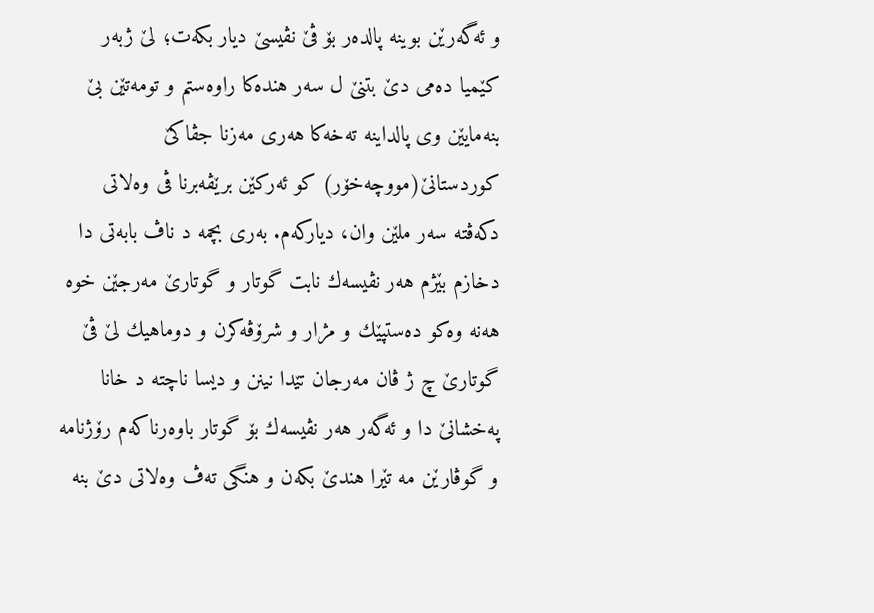و ئه‌گه‌رێن بوینه‌ پالده‌ر بۆ ڤێ نڤیسێ دیار بكه‌ت؛ لێ ژبه‌ر كێمیا ده‌می دێ بتنێ ل سه‌ر هنده‌كا راوه‌ستم و تومه‌تێن بێ بنه‌مایێن وی پالداینه‌ ته‌خه‌كا هه‌ری مه‌زنا جڤاكێ كوردستانێ(مووچه‌خۆر) كو ئه‌ركێن برێڤه‌برنا ڤی وه‌لاتی دكه‌ڤته‌ سه‌ر ملێن وان، دیاركه‌م. به‌ری بچمه‌ د ناڤ بابه‌تی دا دخازم بێژم هه‌ر نڤیسه‌ك نابت گوتار و گوتارێ مه‌رجێن خوه‌ هه‌نه‌ وه‌كو ده‌ستپێك و مژار و شرۆڤه‌كرن و دوماهیك لێ ڤێ گوتارێ چ ژ ڤان مه‌رجان تێدا نینن و دیسا ناچته‌ د خانا په‌خشانێ دا و ئه‌گه‌ر هه‌ر نڤیسه‌ك بۆ گوتار باوه‌رناكه‌م رۆژنامه‌ و گوڤارێن مه‌ تێرا هندێ بكه‌ن و هنگی ته‌ڤ وه‌لاتی دێ بنه‌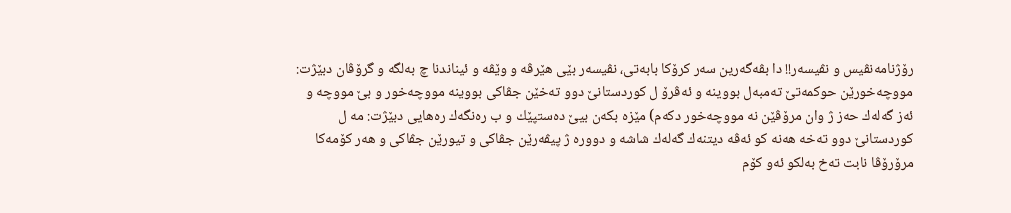رۆژنامه‌نڤیس و نڤیسه‌ر!! دا بڤه‌گه‌رین سه‌ر كرۆكا بابه‌تی، نڤیسه‌ر بێی هێرڤه‌ و وێڤه‌ و ئیناندنا چ به‌لگه‌ و گرۆڤان دبێژت: مووچه‌خورێن حوكمه‌تێ ته‌مبه‌ل بووینه‌ و ئه‌ڤرۆ ل كوردستانێ دوو ته‌خێن جڤاكی بووینه‌ مووچه‌خور و بێ مووچه‌ و ئه‌ز گه‌له‌ك حه‌ز ژ وان مرۆڤێن نه‌ مووچه‌خور دكه‌م) مێزه‌ بكه‌ن بیێ ده‌ستپێك و ب ره‌نگه‌ك ره‌هایی دبێژت: مه‌ ل كوردستانێ دوو ته‌خه‌ هه‌نه‌ كو ئه‌ڤه‌ دیتنه‌ك گه‌له‌ك شاشه‌ و دووره‌ ژ پیڤه‌رێن جڤاكی و تیورێن جڤاكی و هه‌ر كۆمه‌كا مرۆرۆڤا نابت ته‌خ به‌لكو ئه‌و كۆم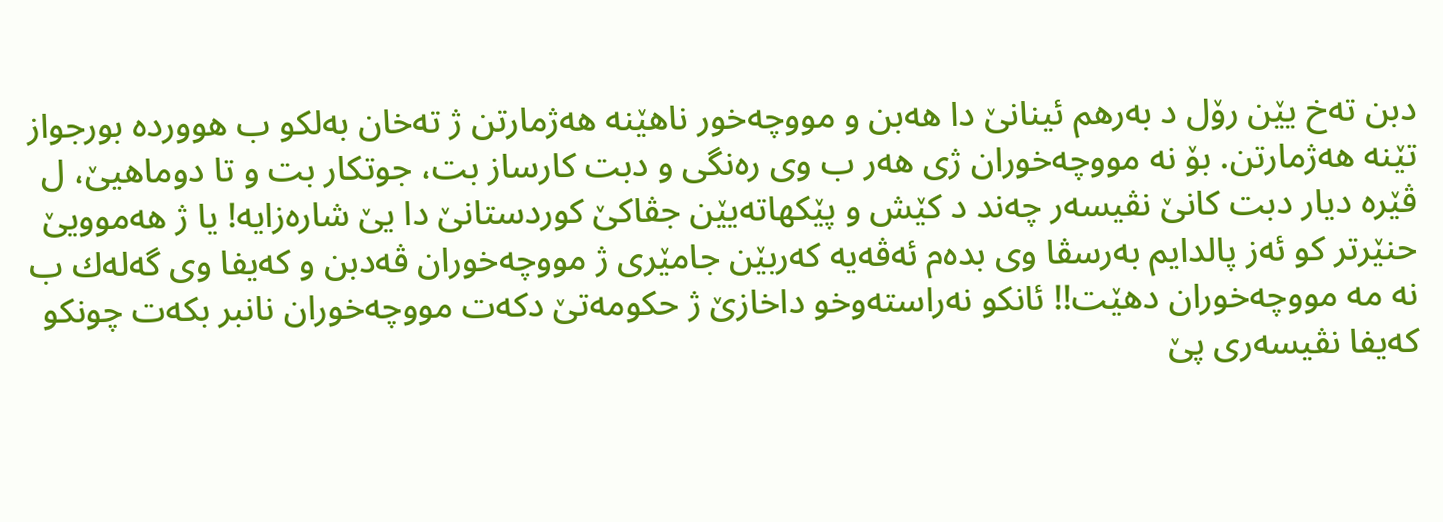دبن ته‌خ یێن رۆل د به‌رهم ئینانێ دا هه‌بن و مووچه‌خور ناهێنه‌ هه‌ژمارتن ژ ته‌خان به‌لكو ب هوورده‌ بورجواز تێنه‌ هه‌ژمارتن. بۆ نه‌ مووچه‌خوران ژی هه‌ر ب وی ره‌نگی و دبت كارساز بت، جوتكار بت و تا دوماهیێ، ل ڤێره‌ دیار دبت كانێ نڤیسه‌ر چه‌ند د كێش و پێكهاته‌یێن جڤاكێ كوردستانێ دا یێ شاره‌زایه‌! یا ژ هه‌موویێ حنێرتر كو ئه‌ز پالدایم به‌رسڤا وی بده‌م ئه‌ڤه‌یه‌ كه‌ربێن جامێری ژ مووچه‌خوران ڤه‌دبن و كه‌یفا وی گه‌له‌ك ب نه‌ مه‌ مووچه‌خوران دهێت!! ئانكو نه‌راسته‌وخو داخازێ ژ حكومه‌تێ دكه‌ت مووچه‌خوران نانبر بكه‌ت چونكو كه‌یفا نڤیسه‌ری پێ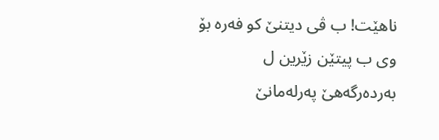ناهێت! ب ڤی دیتنێ كو فه‌ره‌ بۆ وی ب پیتێن زێرین ل به‌رده‌رگه‌هێ په‌رله‌مانێ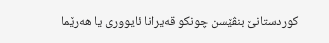كوردستانێ بنڤێسن چونكو قه‌یرانا ئایووری یا هه‌رێما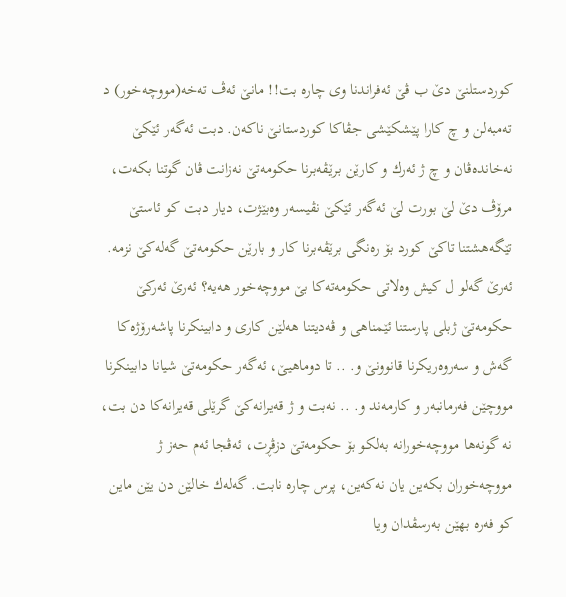كوردستلنێ دێ ب ڤێ ئه‌فراندنا وی چاره‌ بت!! مانێ ئه‌ڤ ته‌خه‌(مووچه‌خور) د ته‌مبه‌لن و چ كارا پێشكێشی جڤاكا كوردستانێ ناكه‌ن. دبت ئه‌گه‌ر ئێكێ نه‌خانده‌ڤان و چ ژ ئه‌رك و كارێن برێڤه‌برنا حكومه‌تێ نه‌زانت ڤان گوتنا بكه‌ت، مرۆڤ دێ لێ بورت لێ ئه‌گه‌ر ئێكێ نڤیسه‌ر وه‌بێژت، دیار دبت كو ئاستێ تێگه‌هشتنا تاكێ كورد بۆ ره‌نگی برێڤه‌برنا كار و بارێن حكومه‌تێ گه‌له‌كێ نزمه‌. ئه‌رێ گه‌لو ل كیش وه‌لاتی حكومه‌ته‌كا بێ مووچه‌خور هه‌یه‌؟ ئه‌رێ ئه‌ركێ حكومه‌تێ ژبلی پارستنا ئێمناهی و ڤه‌دیتنا هه‌لێن كاری و دابینكرنا پاشه‌رۆژه‌كا گه‌ش و سه‌روه‌ریكرنا قانوونێ و. .. تا دوماهیێ، ئه‌گه‌ر حكومه‌تێ شیانا دابینكرنا مووچێن فه‌رمانبه‌ر و كارمه‌ند و. .. نه‌بت و ژ قه‌یرانه‌كێ گرێلی قه‌یرانه‌كا دن بت، نه‌ گونه‌ها مووچه‌خورانه‌ به‌لكو بۆ حكومه‌تێ دزڤڕت، ئه‌ڤجا ئه‌م حه‌ز ژ مووچه‌خوران بكه‌ین یان نه‌كه‌ین، پرس چاره‌ نابت. گه‌له‌ك خالێن دن یێن ماین كو فه‌ره‌ بهێن به‌رسڤدان ویا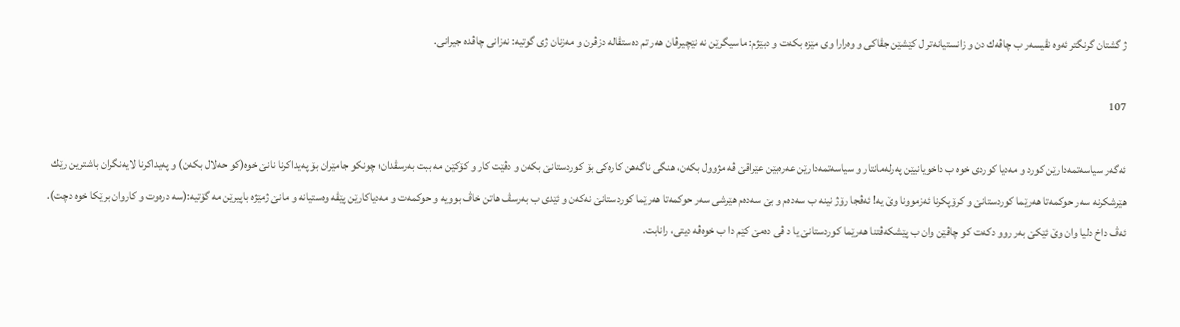ژ گشتان گرنگتر ئه‌وه‌ نڤیسه‌ر ب چاڤه‌ك دن و زانستیانه‌تر ل كێشێن جڤاكی و وه‌رارا وی مێزه‌ بكه‌ت و دبێژم: ماسیگرێن نه‌ نێچیرڤان هه‌ر تم ده‌ستڤاله‌ دزڤرن و مه‌زنان ژی گوتیه‌: نه‌زانی چاڤده‌ جیرانی.

107

ئه‌گه‌ر سیاسه‌تمه‌دارێن كورد و مه‌دیا كوردی خوه‌ ب داخویانیێن په‌رله‌مانتار و سیاسه‌تمه‌دارێن عه‌ره‌بێن عێراقێ ڤه‌ مژوول بكه‌ن، هنگی ناگه‌هن كاره‌كی بۆ كوردستانێ بكه‌ن و دڤێت كار و كۆكێن مه‌ ببت به‌رسڤدان؛ چونكو جامێران بۆ په‌یداكرنا نانێ خوه‌(كو حه‌لال بكه‌ن) و په‌یداكرنا لایه‌نگران باشترین رێك هێرشكرنه‌ سه‌ر حوكمه‌تا هه‌رێما كوردستانێ و كرۆپكرنا ئه‌زموونا وێ یه‌! ئه‌ڤجا رۆژ نینه‌ ب سه‌ده‌م و بێ سه‌ده‌م هێرشی سه‌ر حوكمه‌تا هه‌رێما كوردستانێ نه‌كه‌ن و ئێدی ب به‌رسڤ هاتن خاڤ بوویه‌ و حوكمه‌ت و مه‌دیاكارێن پێڤه‌ وه‌ستیانه‌ و مانێ ژمێژه‌ باپیرێن مه‌ گۆتیه‌:(سه‌ دره‌وت و كاروان برێكا خوه‌ دچت). ئه‌ڤ داخ دلیا وان وێ ئێكێ به‌ر روو دكه‌ت كو چاڤێن وان ب پێشكه‌ڤتنا هه‌رێما كوردستانێ یا د ڤی ده‌مێ كێم دا ب خوه‌ڤه‌ دیتی، رانابت.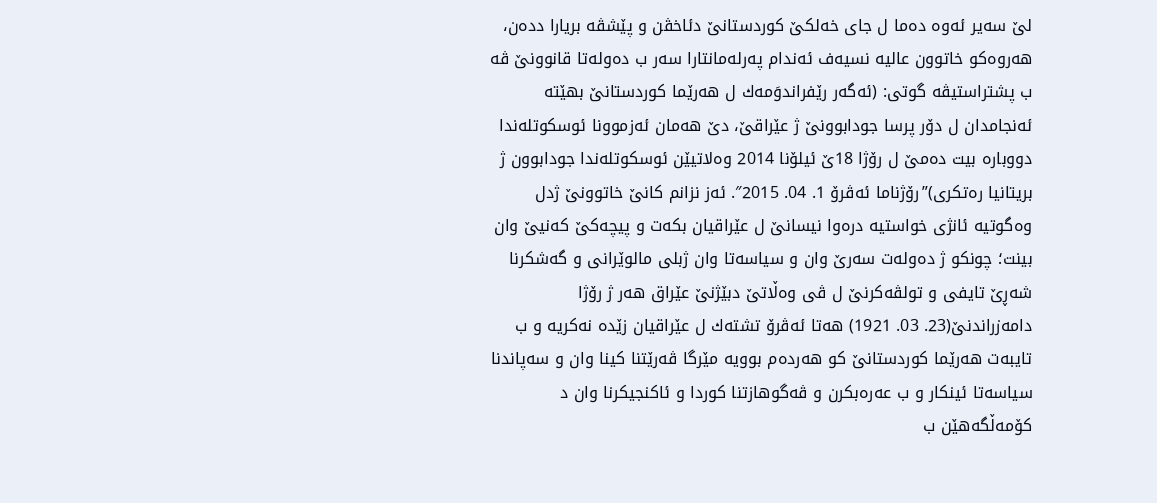لێ سه‌یر ئه‌وه‌ ده‌ما ل جای خه‌لكێ كوردستانێ دئاخڤن و پێشڤه‌ بریارا دده‌ن، هه‌روه‌كو خاتوون عالیه‌ نسیه‌ف ئه‌ندام په‌رله‌مانتارا سه‌ر ب ده‌وله‌تا قانوونێ ڤه‌ ب پشتراستیڤه‌ گوتی: (ئه‌گه‌ر رێفراندوَمه‌ك ل هه‌رێما كوردستانێ بهێته‌ ئه‌نجامدان ل دۆر پرسا جودابوونێ ژ عێراقێ، دێ هه‌مان ئه‌زموونا ئوسكوتله‌ندا دووباره‌ بیت ده‌مێ ل رۆژا 18ێ ئیلۆنا 2014 وه‌لاتیێن ئوسكوتله‌ندا جودابوون ژ بریتانیا ره‌تكری)”رۆژناما ئه‌ڤرۆ 1. 04. 2015″. ئه‌ز نزانم كانێ خاتوونێ ژدل وه‌گوتیه‌ ئانژی خواستیه‌ دره‌وا نیسانێ ل عێراقیان بكه‌ت و پیچه‌كێ كه‌نیێ وان بینت؛ چونكو ژ ده‌وله‌ت سه‌رێ وان و سیاسه‌تا وان ژبلی مالوێرانی و گه‌شكرنا شه‌ڕێ تایفی و تولڤه‌كرنێ ل ڤی وه‌ڵاتێ دبێژنێ عێراق هه‌ر ژ رۆژا دامه‌زراندنێ(23. 03. 1921) هه‌تا ئه‌ڤرۆ تشته‌ك ل عێراقیان زێده‌ نه‌كریه‌ و ب تایبه‌ت هه‌رێما كوردستانێ كو هه‌رده‌م بوویه‌ مێرگا ڤه‌رێتنا كینا وان و سه‌پاندنا سیاسه‌تا ئینكار و ب عه‌ره‌بكرن و ڤه‌گوهازتنا كوردا و ئاكنجیكرنا وان د كۆمه‌ڵگه‌هێن ب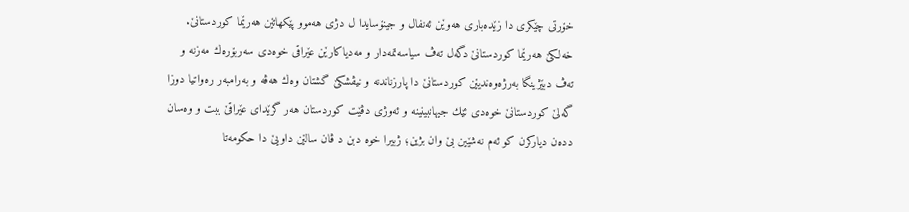خۆرتی چێكری دا زێده‌باری هه‌وێن ئه‌نفال و جینۆسایدا ل دژی هه‌موو پێكهاتێن هه‌رێما كوردستانێ. خه‌لكێ هه‌رێما كوردستانێ دگه‌ل ته‌ڤ سیاسه‌تمه‌دار و مه‌دیاكارێن عێراقی خوه‌دی سه‌ربۆره‌ك مه‌زنه‌ و ته‌ڤ دبێژینگا به‌رژه‌وه‌ندیێن كوردستانێ دا پارزناندنه‌ و نیڤشكێ گشتان وه‌ك هه‌ڤه‌ و به‌رامبه‌ر ره‌واتیا دوزا گه‌لێ كوردستانێ خوه‌دی ئێك جیهانبینینه‌ و ئه‌وژی دڤێت كوردستان هه‌ر گرێدای عێراقێ ببت و وه‌سان دده‌ن دیاركرن كو ئه‌م نه‌شێین بێ وان بژین؛ ژبیرا خوه‌ دبن د ڤان سالێن داویێ دا حكومه‌تا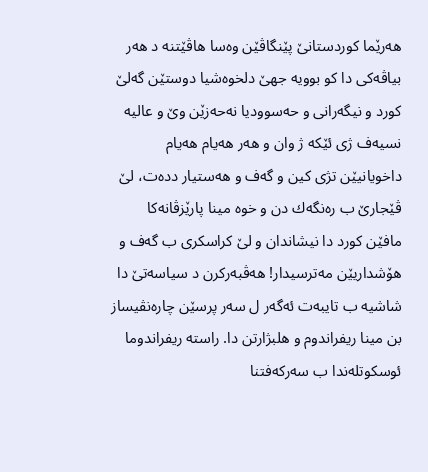هه‌رێما كوردستانێ پێنگاڤێن وه‌سا هاڤێتنه‌ د هه‌ر بیاڤه‌كی دا كو بوویه‌ جهێ دلخوه‌شیا دوستێن گه‌لێ كورد و نیگه‌رانی و حه‌سوودیا نه‌حه‌زێن وێ و عالیه‌ نسیه‌ف ژی ئێكه‌ ژ وان و هه‌ر هه‌یام هه‌یام داخویانیێن تژی كین و گه‌ف و هه‌ستیار دده‌ت، لێ ڤێجارێ ب ره‌نگه‌ك دن و خوه‌ مینا پارێزڤانه‌كا مافێن كورد دا نیشاندان و لێ كراسكری ب گه‌ف و هۆشداریێن مه‌ترسیدار! هه‌ڤبه‌ركرن د سیاسه‌تێ دا شاشیه‌ ب تایبه‌ت ئه‌گه‌ر ل سه‌ر پرسێن چاره‌نڤیساز بن مینا ریفراندوم و هلبژارتن دا. راسته‌ ریفراندوما ئوسكوتله‌ندا ب سه‌ركه‌فتنا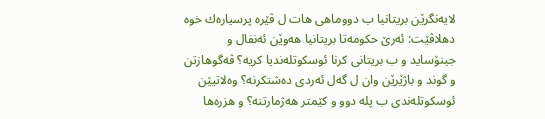لایه‌نگرێن بریتانیا ب دووماهی هات ل ڤێره‌ پرسیاره‌ك خوه‌ دهلاڤێت: ئه‌رێ حكومه‌تا بریتانیا هه‌وێن ئه‌نفال و جینۆساید و ب بریتانی كرنا ئوسكوتله‌ندیا كریه‌؟ ڤه‌گوهازتن و گوند و باژێرێن وان ل گه‌ل ئه‌ردی ده‌شتكرنه‌؟ وه‌لاتیێن ئوسكوتله‌ندی ب پله‌ دوو و كێمتر هه‌ژمارتنه‌؟ و هزره‌ها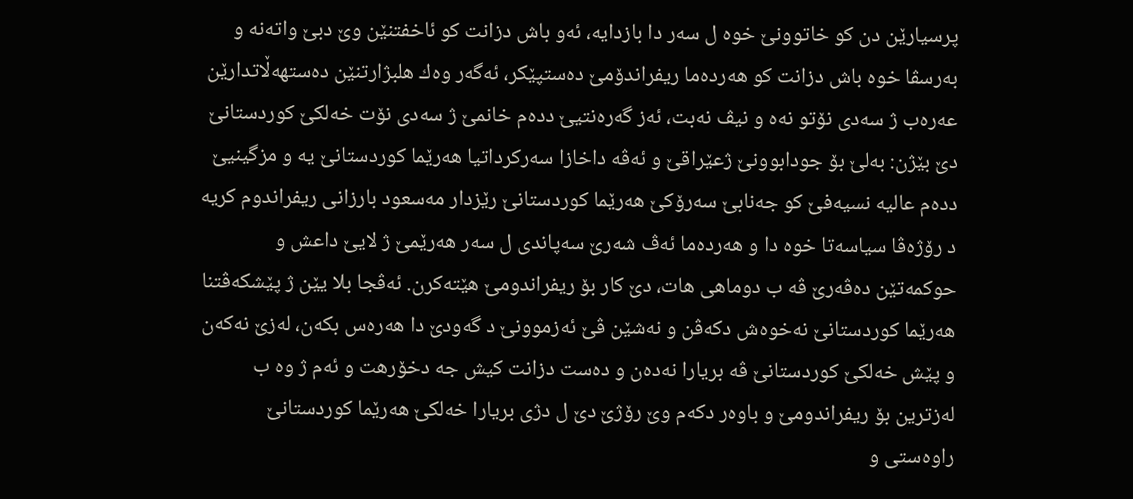پرسیارێن دن كو خاتوونێ خوه‌ ل سه‌ر دا بازدایه‌، ئه‌و باش دزانت كو ئاخفتنێن وێ دبێ واته‌نه‌ و به‌رسڤا خوه‌ باش دزانت كو هه‌رده‌ما ریفراندۆمێ ده‌ستپێكر، ئه‌گه‌ر وه‌ك هلبژارتنێن ده‌ستهه‌ڵاتدارێن عه‌ره‌ب ژ سه‌دی نۆتو نه‌ه و نیڤ نه‌بت، ئه‌ز گه‌ره‌نتیێ دده‌م خانمێ ژ سه‌دی نۆت خه‌لكێ كوردستانێ دێ بێژن: به‌لێ بۆ جودابوونێ ژعێراقێ و ئه‌ڤه‌ داخازا سه‌ركرداتیا هه‌رێما كوردستانێ یه‌ و مزگینیێ دده‌م عالیه‌ نسیه‌فێ كو جه‌نابێ سه‌رۆكێ هه‌رێما كوردستانێ رێزدار مه‌سعود بارزانی ریفراندوم كریه‌ د رۆژه‌ڤا سیاسه‌تا خوه‌ دا و هه‌رده‌ما ئه‌ڤ شه‌رێ سه‌پاندی ل سه‌ر هه‌رێمێ ژ لایێ داعش و حوكمه‌تێن ده‌ڤه‌رێ ڤه‌ ب دوماهی هات، دێ كار بۆ ریفراندومێ هێته‌كرن. ئه‌ڤجا بلا یێن ژ پێشكه‌ڤتنا هه‌رێما كوردستانێ نه‌خوه‌ش دكه‌ڤن و نه‌شێن ڤێ ئه‌زموونێ د گه‌ودێ دا هه‌ره‌س بكه‌ن، له‌زێ نه‌كه‌ن و پێش خه‌لكێ كوردستانێ ڤه‌ بریارا نه‌ده‌ن و ده‌ست دزانت كیش جه دخۆرهت و ئه‌م ژ وه‌ ب له‌زترین بۆ ریفراندومێ و باوه‌ر دكه‌م وێ رۆژێ دێ ل دژی بریارا خه‌لكێ هه‌رێما كوردستانێ راوه‌ستی و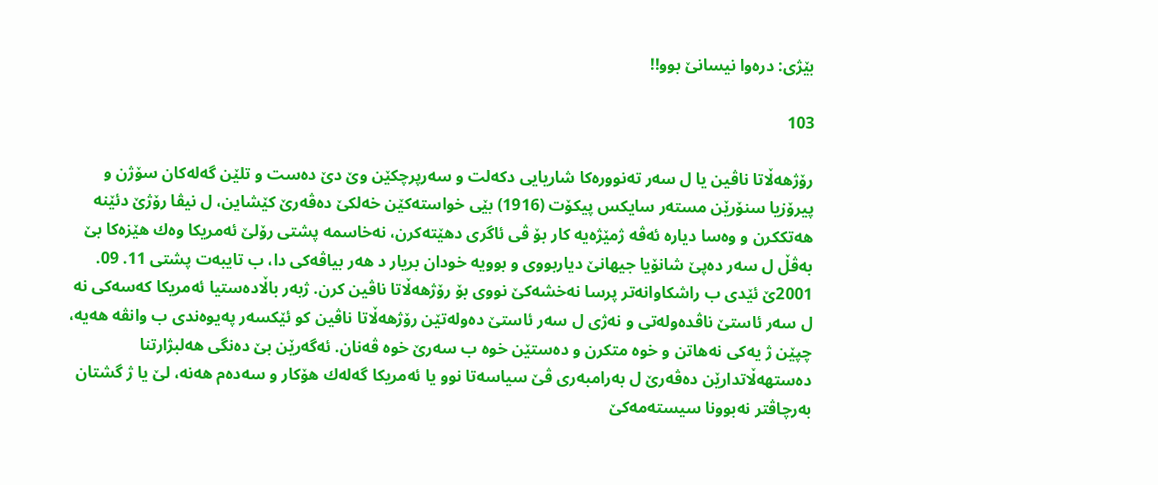بێژی: دره‌وا نیسانێ بوو!!

103

رۆژهه‌ڵاتا ناڤین یا ل سه‌ر ته‌نووره‌كا شاریایی دكه‌لت و سه‌رپرچكێن وێ دێ ده‌ست و تلێن گه‌له‌كان سۆژن و پیرۆزیا سنۆرێن مسته‌ر سایكس پیكۆت (1916) بێی خواسته‌كێن خه‌لكێ ده‌ڤه‌رێ كێشاین، ل نیڤا رۆژێ دئێنه‌ هه‌تككرن و وه‌سا دیاره‌ ئه‌ڤه‌ ژمێژه‌یه‌ كار بۆ ڤی ئاگری دهێته‌كرن، نه‌خاسمه‌ پشتی رۆلێ ئه‌مریكا وه‌ك هێزه‌كا بێ به‌ڤڵ ل سه‌ر ده‌پێ شانۆیا جیهانێ دیاربووی و بوویه‌ خودان بریار د هه‌ر بیاڤه‌كی دا، ب تایبه‌ت پشتی 11. 09. 2001ێ ئێدی ب راشكاوانه‌تر پرسا نه‌خشه‌كێ نووی بۆ رۆژهه‌ڵاتا ناڤین كرن. ژبه‌ر باڵاده‌ستیا ئه‌مریكا كه‌سه‌كی نه‌ ل سه‌ر ئاستێ ناڤده‌وله‌تی و نه‌ژی ل سه‌ر ئاستێ ده‌وله‌تێن رۆژهه‌ڵاتا ناڤین كو ئێكسه‌ر په‌یوه‌ندی ب وانڤه‌ هه‌یه‌، چپێن ژ یه‌كی نه‌هاتن و خوه‌ متكرن و ده‌ستێن خوه‌ ب سه‌رێ خوه‌ ڤه‌نان. ئه‌گه‌رێن بێ ده‌نگی هه‌لبژارتنا ده‌ستهه‌ڵاتدارێن ده‌ڤه‌رێ ل به‌رامبه‌ری ڤێ سیاسه‌تا نوو یا ئه‌مریكا گه‌له‌ك هۆكار و سه‌ده‌م هه‌نه‌، لێ یا ژ گشتان به‌رچاڤتر نه‌بوونا سیسته‌مه‌كێ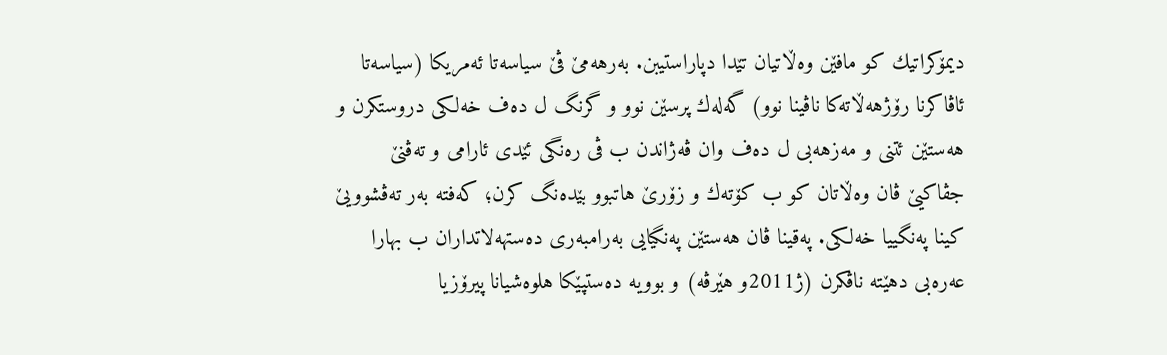دیمۆكراتیك كو مافێن وه‌ڵاتیان تێدا دپاراستیبن. به‌رهه‌مێ ڤێ سیاسه‌تا ئه‌مریكا (سیاسه‌تا ئاڤاكرنا رۆژهه‌ڵاته‌كا ناڤینا نوو) گه‌له‌ك پرسێن نوو و گرنگ ل ده‌ف خه‌لكی دروستكرن و هه‌ستێن ئتنی و مه‌زهه‌بی ل ده‌ف وان ڤه‌ژاندن ب ڤی ره‌نگی ئێدی ئارامی و ته‌ڤنێ جڤاكیێ ڤان وه‌ڵاتان كو ب كۆته‌ك و زۆرێ هاتبوو بێده‌نگ كرن؛ كه‌فته‌ به‌ر ته‌ڤشوویێ كینا په‌نگییا خه‌لكی. په‌قینا ڤان هه‌ستێن په‌نگیایی به‌رامبه‌ری ده‌ستهه‌لاتداران ب بهارا عه‌ره‌بی دهێته‌ ناڤكرن (ژ2011و هێرڤه‌) و بوویه‌ ده‌ستپێكا هلوه‌شیانا پیرۆزیا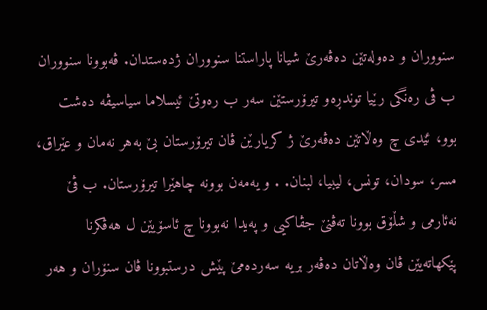سنووران و ده‌وله‌تێن ده‌ڤه‌رێ شیانا پاراستنا سنووران ژده‌ستدان. ڤه‌بوونا سنووران ب ڤی ره‌نگی رێیا توندڕه‌و تیرۆرستێن سه‌ر ب ره‌وتێ ئیسلاما سیاسیڤه‌ ده‌شت بوو، ئێدی چ وه‌ڵاتێن ده‌ڤه‌رێ ژ كریارێن ڤان تیرۆرستان بێ به‌هر نه‌مان و عێراق، مسر، سودان، تونس، لیبیا، لبنان. . و یه‌مه‌ن بوونه‌ چاهێرا تیرۆرستان. ب ڤێ نه‌ئارمی و شڵۆق بوونا ته‌ڤنێ جڤاكیی و په‌یدا نه‌بوونا چ ئاسۆیێن ل هه‌ڤكرنا پێكهاته‌یێن ڤان وه‌ڵاتان ده‌ڤه‌ر بریه‌ سه‌رده‌مێ پێش درستبوونا ڤان سنۆران و هه‌ر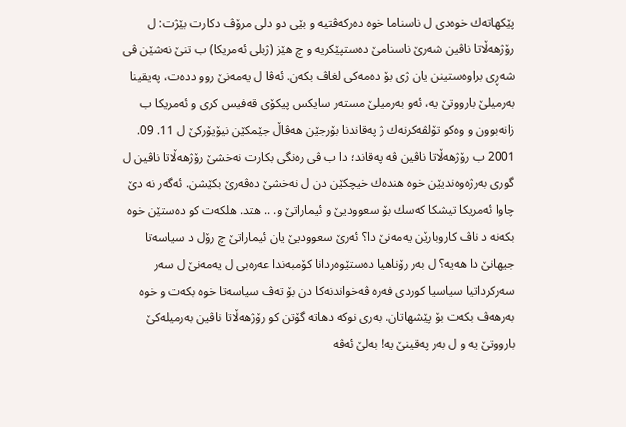پێكهاته‌ك خوه‌دی ل ناسناما خوه‌ ده‌ركه‌ڤتیه‌ و بێی دو دلی مرۆڤ دكارت بێژت: ل رۆژهه‌ڵاتا ناڤین شه‌رێ ناسنامێ ده‌ستپێكریه‌ و چ هێز (ژبلی ئه‌مریكا) ب تنێ نه‌شێن ڤی شه‌ڕی براوه‌ستینن یان ژی بۆ ده‌مه‌كی لغاڤ بكه‌ن. ئه‌ڤا ل یه‌مه‌نێ روو دده‌ت، په‌یقینا به‌رمیلێ بارووتێ یه‌، ئه‌و به‌رمیلێ مسته‌ر سایكس پیكۆی قه‌فیس كری و ئه‌مریكا ب زانه‌بوون و وه‌كو تۆلڤه‌كرنه‌ك ژ په‌قاندنا بۆرجێن هه‌ڤاڵ جێمكێن نیۆیۆركێ ل 11. 09. 2001 ب رۆژهه‌ڵاتا ناڤین ڤه‌ په‌قاند؛ دا ب ڤی ره‌نگی بكارت نه‌خشێ رۆژهه‌ڵاتا ناڤین ل گوری به‌رژه‌وه‌ندیێن خوه‌ هنده‌ك خیچكێن دن ل نه‌خشێ ده‌ڤه‌رێ بكێشن. ئه‌گه‌ر نه‌ دێ چاوا ئه‌مریكا تیشكا كه‌سك بۆ سعوودیێ و ئیماراتێ و. .. هتد. هلكه‌ت كو ده‌ستێن خوه‌ بكه‌نه‌ د ناڤ كاروبارێن یه‌مه‌نێ دا؟ ئه‌رێ سعوودیێ یان ئیماراتێ چ رۆل د سیاسه‌تا جیهانێ دا هه‌یه‌؟ ل به‌ر رۆناهیا ده‌ستێوه‌ردانا كۆمبه‌ندا عه‌ره‌بی ل یه‌مه‌نێ ل سه‌ر سه‌ركرداتیا سیاسیا كوردی فه‌ره‌ ڤه‌خواندنه‌كا دن بۆ ته‌ڤ سیاسه‌تا خوه‌ بكه‌ت و خوه‌ به‌رهه‌ڤ بكه‌ت بۆ پێشهاتان. به‌ری نوكه‌ دهاته‌ گۆتن كو رۆژهه‌ڵاتا ناڤین به‌رمیله‌كێ بارووتێ یه‌ و ل به‌ر په‌قینێ یه‌! به‌لێ ئه‌ڤه‌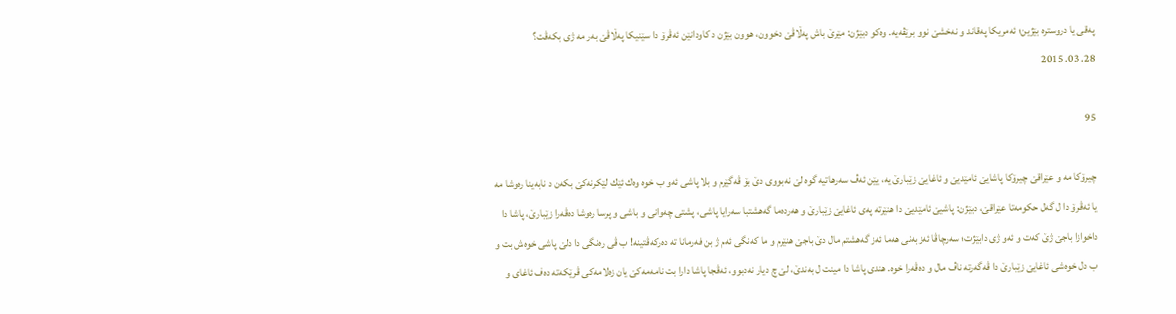په‌قی یا دروستره‌ بێژین؛ ئه‌مریكا په‌قاند و نه‌خشێ نوو برێڤه‌یه‌. وه‌كو دبێژن: مێرێ باش په‌ڵاڤێ دخوون، هوون بێژن د كاودانێن ئه‌ڤرۆ دا سێنیكا په‌ڵاڤێ به‌ر مه‌ ژی بكه‌ڤت؟
28. 03. 2015

95

چیرۆكا مه‌ و عێراقێ چیرۆكا پاشایێ ئامێدیێ و ئاغایێ زێبارێ یه‌، یێن ئه‌ڤ سه‌رهاتیه‌ گوه لێ نه‌بووی دێ بۆ ڤه‌گێرم و بلا پاشی ئه‌و ب خوه‌ وه‌ك ئێك لێكرنه‌كێ بكه‌ن د نابه‌ینا ره‌وشا مه‌ یا ئه‌ڤرۆ دا ل گه‌ل حكومه‌تا عێراقێ، دبێژن: پاشیێ ئامێدیێ دا هنێرته‌ په‌ی ئاغایێ زێبارێ و هه‌رده‌ما گه‌هشتبا سه‌رایا پاشی، پشتی چه‌وانی و باشی و پرسا ره‌وشا ده‌ڤه‌را زێبارێ، پاشا دا داخوازا باجێ ژێ كه‌ت و ئه‌و ژی دابێژت؛ سه‌رچاڤا ئه‌زبه‌نی هه‌ما ئه‌ز گه‌هشتم مال دێ باجێ هنێرم و ما كه‌نگی ئه‌م ژ بن فه‌رمانا ته‌ ده‌ركه‌ڤتینه‌! ب ڤی ره‌نگی دا دلێ پاشی خوه‌ش بت و ب دل خوه‌شی ئاغایێ زێبارێ دا ڤه‌گه‌رته‌ ناڤ مال و ده‌ڤه‌را خوه‌. هندی پاشا دا مینت ل به‌ندێ، لێ چ دیار نه‌دبوو، ئه‌ڤجا پاشا دارا بت نامه‌مه‌كێ یان زه‌لامه‌كی ڤرێكه‌ته‌ ده‌ف ئاغای و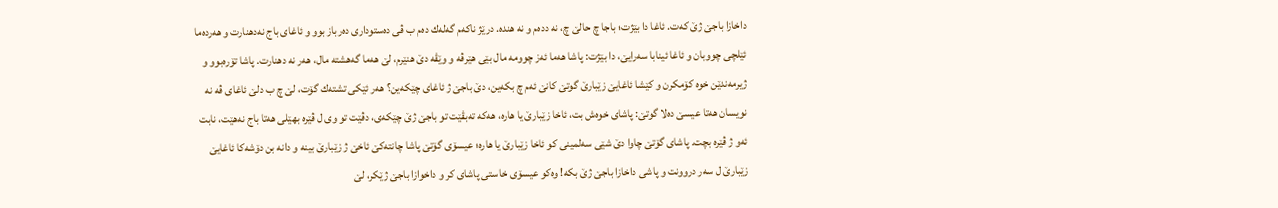داخازا باجێ ژێ كه‌ت. ئاغا دا بێژت؛ باجا چ حالێ چ، نه‌ دده‌م و نه‌ هنده‌. درێژ ناكه‌م گه‌له‌ك ده‌م ب ڤی ده‌ستوداری ده‌رباز بوو و ئاغای باج نه‌دهنارت و هه‌رده‌ما ئێلچی چووبان و ئاغا ئینابا سه‌رایێ، دا بێژت: پاشا هه‌ما ئه‌ز چوومه‌ مال بێی هێرڤه‌ و وێڤه‌ دێ هنێرم، لێ هه‌ما گه‌هشته‌ مال، هه‌ر نه‌ دهنارت. پاشا تۆره‌بوو و ژیرمه‌ندێن خوه‌ كۆمكرن و كێشا ئاغایێ زێبارێ گوتێ كانێ ئه‌م چ بكه‌ین، دێ باجێ ژ ئاغای چێكه‌ین؟ هه‌ر ئێكی تشته‌ك گۆت، لێ چ ب دلێ ئاغای ڤه‌ نه‌ نویسان هه‌تا عیسێ ده‌لا گوتێ: پاشای خوه‌ش بت، ئاخا زێبارێ یا هاره‌، هه‌كه‌ ته‌بڤێت تو باجێ ژێ چێكه‌ی، دڤێت تو وی ل ڤێره‌ بهێلی هه‌تا باج نه‌هێت، نابت ئه‌و ژ ڤێره‌ بچت. پاشای گۆتێ چاوا دێ شێی سه‌لمینی كو ئاخا زێبارێ یا هاره‌؛ عیسۆی گۆتێ پاشا چانته‌كێ ئاخێ ژ زێبارێ بینه‌ و دانه‌ بن دۆشه‌كا ئاغایێ زێبارێ ل سه‌ر دروونت و پاشی داخازا باجێ ژێ بكه‌! وه‌كو عیسۆی خاستی پاشای كر و داخوازا باجێ ژێكر، لێ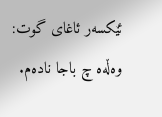ئێكسه‌ر ئاغای گوت: وه‌ڵه‌ه چ باجا ناده‌م.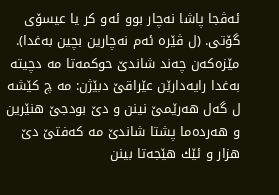ئه‌ڤجا پاشا نه‌چار بوو ئه‌و كر یا عیسۆی گۆتی. (ل ڤێره‌ ئه‌م نه‌چارین بچین به‌غدا).
مێزه‌كه‌ن چه‌ند شاندێ حوكمه‌تا مه‌ دچیته‌ به‌غدا رایه‌دارێن عێراقێ دبێژن: مه‌ چ كێشه‌ ل گه‌ل هه‌رێمێ نینن و دێ بودجێ هنێرین و هه‌رده‌ما پشتا شاندێ مه‌ كه‌فتێ دێ هزار و ئێك هێجه‌تا بینن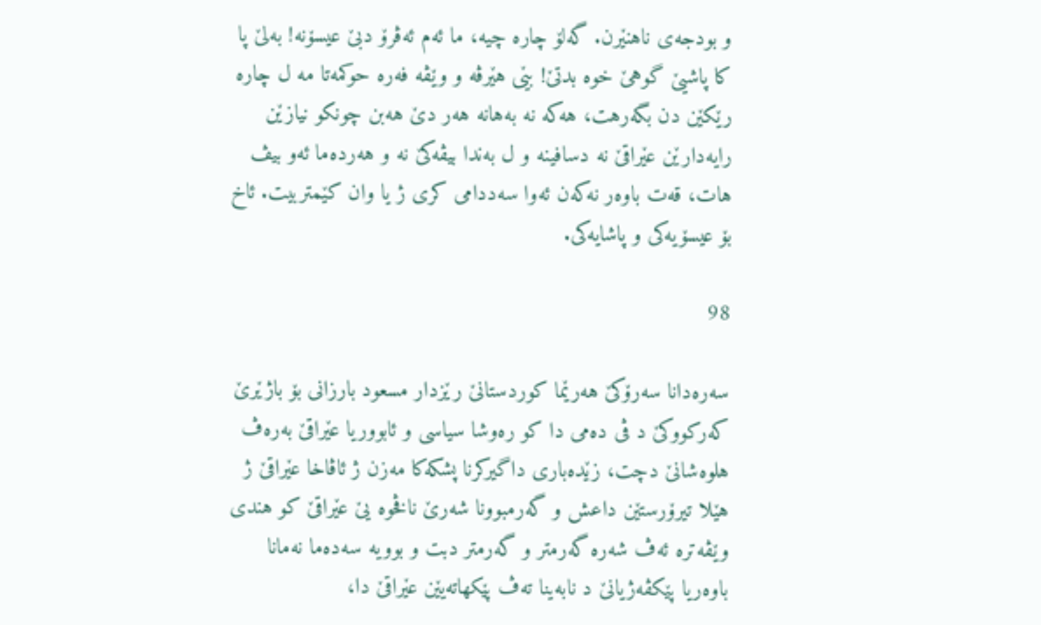و بودجه‌ی ناهنێرن. گه‌لۆ چاره‌ چیه‌، ما ئه‌م ئه‌ڤرۆ دبێ عیسۆنه‌! به‌لێ پا كا پاشیێ گوهێ خوه‌ بدتێ! بێی هێرڤه‌ و وێڤه‌ فه‌ره‌ حوكمه‌تا مه‌ ل چاره‌ رێكێن دن بگه‌رهت، هه‌كه‌ نه‌ به‌هانه‌ هه‌ر دێ هه‌بن چونكو نیازێن رایه‌دارێن عێراقێ نه‌ دسافینه‌ و ل به‌ندا بیڤه‌كێ نه‌ و هه‌رده‌ما ئه‌و بیڤ هات، قه‌ت باوه‌ر نه‌كه‌ن ئه‌وا سه‌ددامی كری ژ یا وان كێمتربیت. ئاخ بۆ عیسۆیه‌كی و پاشایه‌كی.

98

سه‌ره‌دانا سه‌رۆكێ هه‌رێما كوردستانێ رێزدار مسعود بارزانی بۆ باژێرێ كه‌ركووكێ د ڤی ده‌می دا كو ره‌وشا سیاسی و ئابووریا عێراقێ به‌ره‌ڤ هلوه‌شانێ دچت، زێده‌باری داگیركرنا پشكه‌كا مه‌زن ژ ئاڤاخا عێراقێ ژ هێلا تیرۆرستێن داعش و گه‌رمبوونا شه‌رێ ناڤخوه‌ یێ عێراقێ كو هندی وێڤه‌تره‌ ئه‌ڤ شه‌ره‌ گه‌رمتر و گه‌رمتر دبت و بوویه‌ سه‌ده‌ما نه‌مانا باوه‌ریا پێكڤه‌ژیانێ د نابه‌ینا ته‌ڤ پێكهاته‌یێن عێراقێ دا،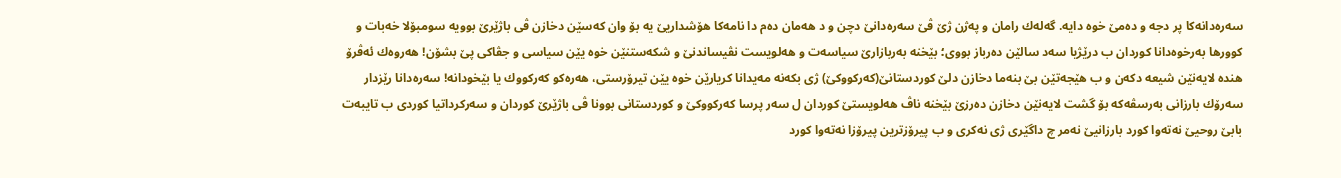سه‌ره‌دانه‌كا پر دجه و ده‌مێ خوه‌ دایه‌. گه‌له‌ك رامان و په‌ژن ژێ ڤێ سه‌ره‌دانێ دچن و د هه‌مان ده‌م دا نامه‌كا هۆشداریێ یه‌ بۆ وان كه‌سێن دخازن ڤی باژێرێ بوویه‌ سومبۆلا خه‌بات و كوورها به‌رخوه‌دانا كوردان ب درێژیا سه‌د سالێن ده‌رباز بووی؛ بێخنه‌ به‌ربازارێ سیاسه‌ت و هه‌لویست نڤیساندنێ و شكه‌ستنێن خوه‌ یێن سیاسی و جڤاكی پێ بشۆن! هه‌روه‌ك ئه‌ڤرۆ هنده‌ لایه‌نێن شیعه‌ دكه‌ن و ب هێجه‌تێن بێ بنه‌ما دخازن دلێ كوردستانێ(كه‌ركووكێ) ژی بكه‌نه‌ مه‌یدانا كریارێن خوه‌ یێن تیرۆرستی، هه‌ره‌كو كه‌ركووك یا بێخودانه‌! سه‌ره‌دانا رێزدار سه‌رۆك بارزانی به‌رسڤه‌كه‌ بۆ گشت لایه‌نێن دخازن ده‌رزێ بێخنه‌ ناڤ هه‌لویستێ كوردان ل سه‌ر پرسا كه‌ركووكێ و كوردستانی بوونا ڤی باژێرێ كوردان و سه‌ركرداتیا كوردی ب تایبه‌ت بابێ روحیێ نه‌ته‌وا كورد بارزانیێ نه‌مر چ داگێری ژی نه‌كری و ب پیرۆزترین پیرۆزا نه‌ته‌وا كورد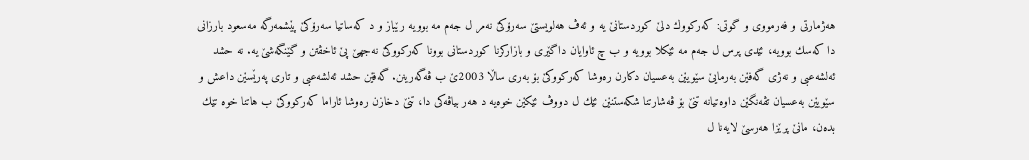هه‌ژمارتی و فه‌رمووی و گوتی: كه‌ركووك دلێ كوردستانێ یه‌ و ئه‌ڤ هه‌لویستێ سه‌رۆكێ نه‌مر ل جه‌م مه‌ بوویه‌ رێباز و د كه‌ساتیا سه‌رۆكێ پێشمه‌رگه‌ مه‌سعود بارزانی دا كه‌سك بوویه‌، ئێدی پرس ل جه‌م مه‌ ئێكلا بوویه‌ و ب چ ئاوایان داگێری و بازاركرنا كوردستانی بوونا كه‌ركووكێ نه‌جهێ پێ ئاخڤتن و گێنگه‌شێ یه‌. نه‌ حشد ئه‌لشه‌عبی و نه‌ژی گه‌فێن به‌رمایێ سێویێن به‌عسیان دكارن ره‌وشا كه‌ركووكێ بۆ به‌ری ساڵا 2003ێ ب ڤه‌گه‌رینن. گه‌فێن حشد ئه‌لشه‌عبی و تاری په‌رێسێن داعش و سێویێن به‌عسیان تڤه‌نگێن داوه‌تیانه‌ تنێ بۆ ڤه‌شارتنا شكه‌ستنێن ئێك ل دووڤ ئێكێن خوه‌یه‌ د هه‌ر بیاڤه‌كی دا، تنێ دخازن ره‌وشا ئاراما كه‌ركووكێ ب هاتنا خوه‌ تێك بده‌ن، مانێ پرێزا هه‌رسێ لایه‌نا ل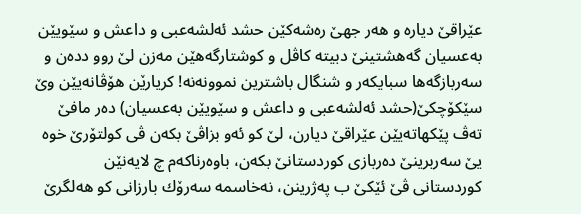عێراقێ دیاره‌ و هه‌ر جهێ ره‌شه‌كێن حشد ئه‌لشه‌عبی و داعش و سێویێن به‌عسیان گه‌هشتینێ دبیته‌ كاڤل و كوشتارگه‌هێن مه‌زن لێ روو دده‌ن و سه‌ربازگه‌ها سبایكه‌ر و شنگال باشترین نموونه‌نه‌! كریارێن هۆڤانه‌یێن وێ سێكۆچكێ(حشد ئه‌لشه‌عبی و داعش و سێویێن به‌عسیان) ده‌ر مافێ ته‌ڤ پێكهاته‌یێن عێراقێ دیارن، لێ كو ئه‌و بزاڤێ بكه‌ن ڤی كولتۆرێ خوه‌ یێ سه‌ربرینێ ده‌ربازی كوردستانێ بكه‌ن، باوه‌رناكه‌م چ لایه‌نێن كوردستانی ڤێ ئێكێ ب په‌ژرینن، نه‌خاسمه‌ سه‌رۆك بارزانی كو هه‌لگرێ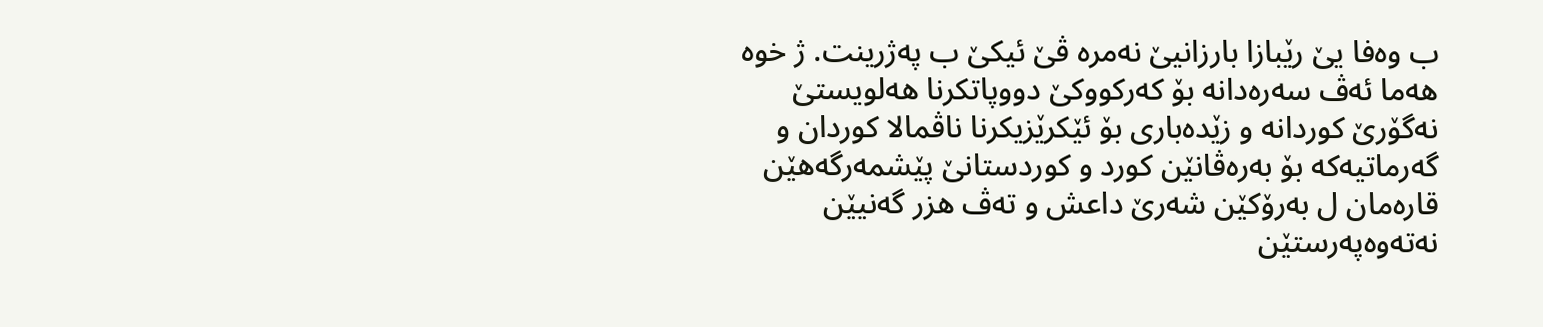ب وه‌فا یێ رێبازا بارزانیێ نه‌مره‌ ڤێ ئیكێ ب په‌ژرینت. ژ خوه‌ هه‌ما ئه‌ڤ سه‌ره‌دانه‌ بۆ كه‌ركووكێ دووپاتكرنا هه‌لویستێ نه‌گۆرێ كوردانه‌ و زێده‌باری بۆ ئێكرێزیكرنا ناڤمالا كوردان و گه‌رماتیه‌كه‌ بۆ به‌ره‌ڤانێن كورد و كوردستانێ پێشمه‌رگه‌هێن قاره‌مان ل به‌رۆكێن شه‌رێ داعش و ته‌ڤ هزر گه‌نیێن نه‌ته‌وه‌په‌رستێن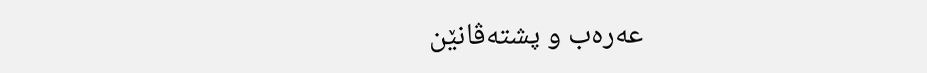عه‌ره‌ب و پشته‌ڤانێن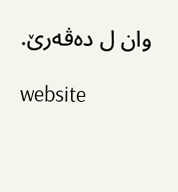وان ل ده‌ڤه‌رێ.

website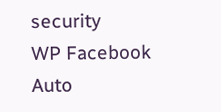security
WP Facebook Auto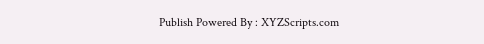Publish Powered By : XYZScripts.com